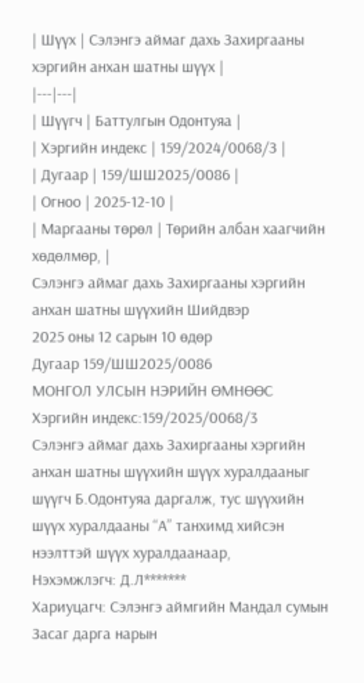| Шүүх | Сэлэнгэ аймаг дахь Захиргааны хэргийн анхан шатны шүүх |
|---|---|
| Шүүгч | Баттулгын Одонтуяа |
| Хэргийн индекс | 159/2024/0068/З |
| Дугаар | 159/ШШ2025/0086 |
| Огноо | 2025-12-10 |
| Маргааны төрөл | Төрийн албан хаагчийн хөдөлмөр, |
Сэлэнгэ аймаг дахь Захиргааны хэргийн анхан шатны шүүхийн Шийдвэр
2025 оны 12 сарын 10 өдөр
Дугаар 159/ШШ2025/0086
МОНГОЛ УЛСЫН НЭРИЙН ӨМНӨӨС
Хэргийн индекс:159/2025/0068/3
Сэлэнгэ аймаг дахь Захиргааны хэргийн анхан шатны шүүхийн шүүх хуралдааныг шүүгч Б.Одонтуяа даргалж, тус шүүхийн шүүх хуралдааны “А” танхимд хийсэн нээлттэй шүүх хуралдаанаар,
Нэхэмжлэгч: Д.Л*******
Хариуцагч: Сэлэнгэ аймгийн Мандал сумын Засаг дарга нарын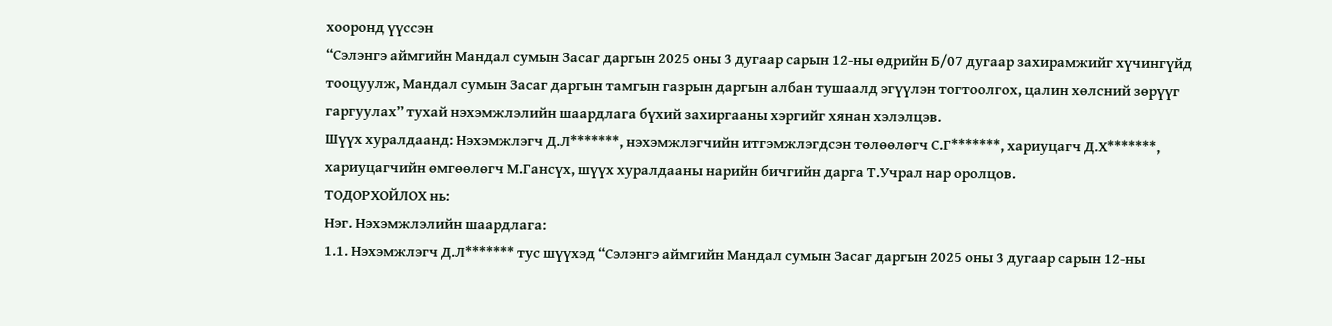хооронд үүссэн
“Сэлэнгэ аймгийн Мандал сумын Засаг даргын 2025 оны 3 дугаар сарын 12-ны өдрийн Б/07 дугаар захирамжийг хүчингүйд тооцуулж, Мандал сумын Засаг даргын тамгын газрын даргын албан тушаалд эгүүлэн тогтоолгох, цалин хөлсний зөрүүг гаргуулах” тухай нэхэмжлэлийн шаардлага бүхий захиргааны хэргийг хянан хэлэлцэв.
Шүүх хуралдаанд: Нэхэмжлэгч Д.Л*******, нэхэмжлэгчийн итгэмжлэгдсэн төлөөлөгч С.Г*******, хариуцагч Д.Х*******, хариуцагчийн өмгөөлөгч М.Гансүх, шүүх хуралдааны нарийн бичгийн дарга Т.Учрал нар оролцов.
ТОДОРХОЙЛОХ нь:
Нэг. Нэхэмжлэлийн шаардлага:
1.1. Нэхэмжлэгч Д.Л******* тус шүүхэд “Сэлэнгэ аймгийн Мандал сумын Засаг даргын 2025 оны 3 дугаар сарын 12-ны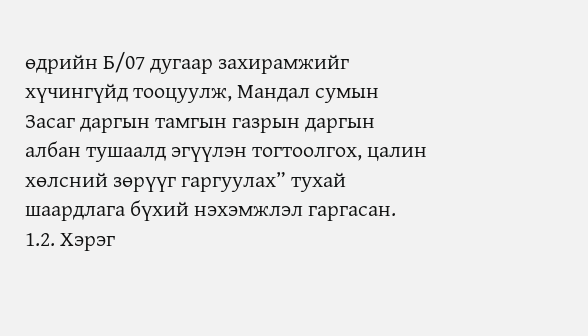өдрийн Б/07 дугаар захирамжийг хүчингүйд тооцуулж, Мандал сумын Засаг даргын тамгын газрын даргын албан тушаалд эгүүлэн тогтоолгох, цалин хөлсний зөрүүг гаргуулах” тухай шаардлага бүхий нэхэмжлэл гаргасан.
1.2. Хэрэг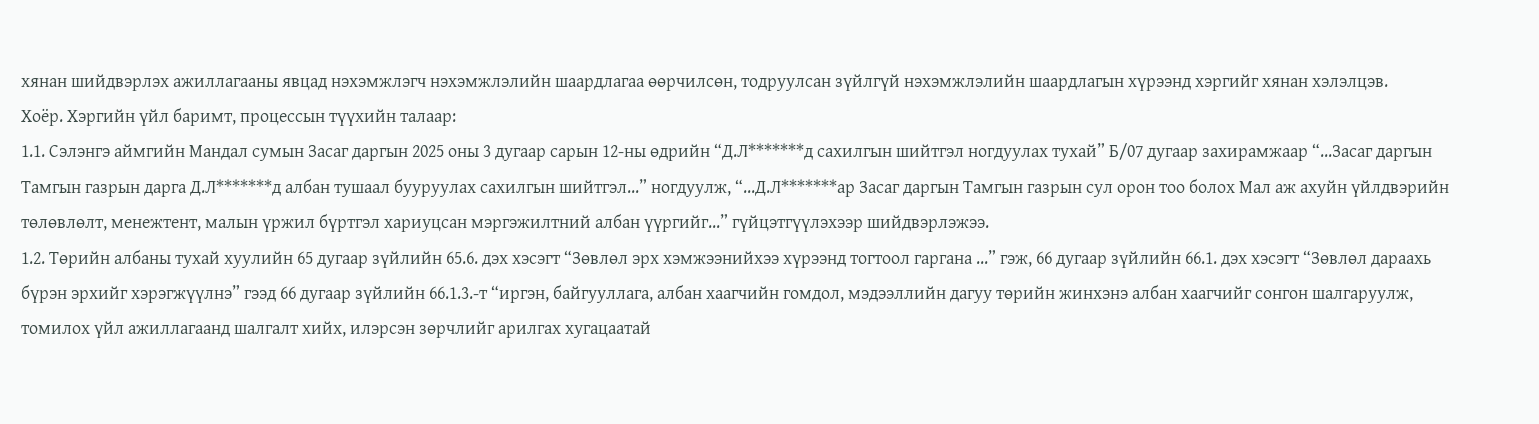хянан шийдвэрлэх ажиллагааны явцад нэхэмжлэгч нэхэмжлэлийн шаардлагаа өөрчилсөн, тодруулсан зүйлгүй нэхэмжлэлийн шаардлагын хүрээнд хэргийг хянан хэлэлцэв.
Хоёр. Хэргийн үйл баримт, процессын түүхийн талаар:
1.1. Сэлэнгэ аймгийн Мандал сумын Засаг даргын 2025 оны 3 дугаар сарын 12-ны өдрийн “Д.Л*******д сахилгын шийтгэл ногдуулах тухай” Б/07 дугаар захирамжаар “...Засаг даргын Тамгын газрын дарга Д.Л*******д албан тушаал бууруулах сахилгын шийтгэл...” ногдуулж, “...Д.Л*******ар Засаг даргын Тамгын газрын сул орон тоо болох Мал аж ахуйн үйлдвэрийн төлөвлөлт, менежтент, малын үржил бүртгэл хариуцсан мэргэжилтний албан үүргийг...” гүйцэтгүүлэхээр шийдвэрлэжээ.
1.2. Төрийн албаны тухай хуулийн 65 дугаар зүйлийн 65.6. дэх хэсэгт “Зөвлөл эрх хэмжээнийхээ хүрээнд тогтоол гаргана ...” гэж, 66 дугаар зүйлийн 66.1. дэх хэсэгт “Зөвлөл дараахь бүрэн эрхийг хэрэгжүүлнэ” гээд 66 дугаар зүйлийн 66.1.3.-т “иргэн, байгууллага, албан хаагчийн гомдол, мэдээллийн дагуу төрийн жинхэнэ албан хаагчийг сонгон шалгаруулж, томилох үйл ажиллагаанд шалгалт хийх, илэрсэн зөрчлийг арилгах хугацаатай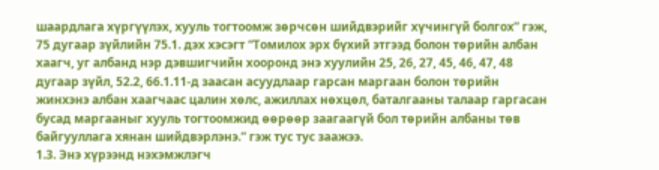шаардлага хүргүүлэх, хууль тогтоомж зөрчсөн шийдвэрийг хүчингүй болгох” гэж, 75 дугаар зүйлийн 75.1. дэх хэсэгт “Томилох эрх бүхий этгээд болон төрийн албан хаагч, уг албанд нэр дэвшигчийн хооронд энэ хуулийн 25, 26, 27, 45, 46, 47, 48 дугаар зүйл, 52.2, 66.1.11-д заасан асуудлаар гарсан маргаан болон төрийн жинхэнэ албан хаагчаас цалин хөлс, ажиллах нөхцөл, баталгааны талаар гаргасан бусад маргааныг хууль тогтоомжид өөрөөр заагаагүй бол төрийн албаны төв байгууллага хянан шийдвэрлэнэ.” гэж тус тус заажээ.
1.3. Энэ хүрээнд нэхэмжлэгч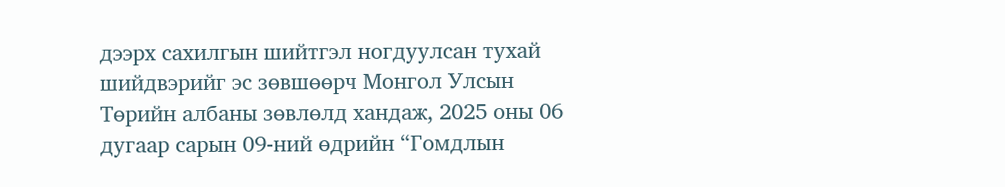дээрх сахилгын шийтгэл ногдуулсан тухай шийдвэрийг эс зөвшөөрч Монгол Улсын Төрийн албаны зөвлөлд хандаж, 2025 оны 06 дугаар сарын 09-ний өдрийн “Гомдлын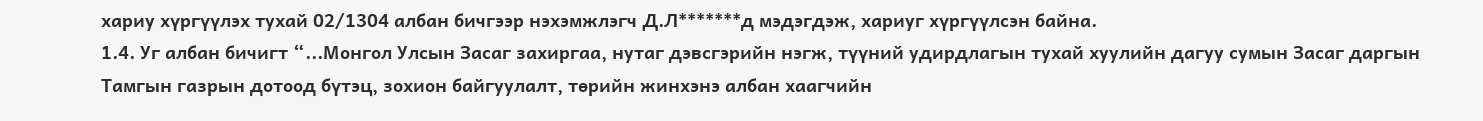хариу хүргүүлэх тухай 02/1304 албан бичгээр нэхэмжлэгч Д.Л*******д мэдэгдэж, хариуг хүргүүлсэн байна.
1.4. Уг албан бичигт “...Монгол Улсын Засаг захиргаа, нутаг дэвсгэрийн нэгж, түүний удирдлагын тухай хуулийн дагуу сумын Засаг даргын Тамгын газрын дотоод бүтэц, зохион байгуулалт, төрийн жинхэнэ албан хаагчийн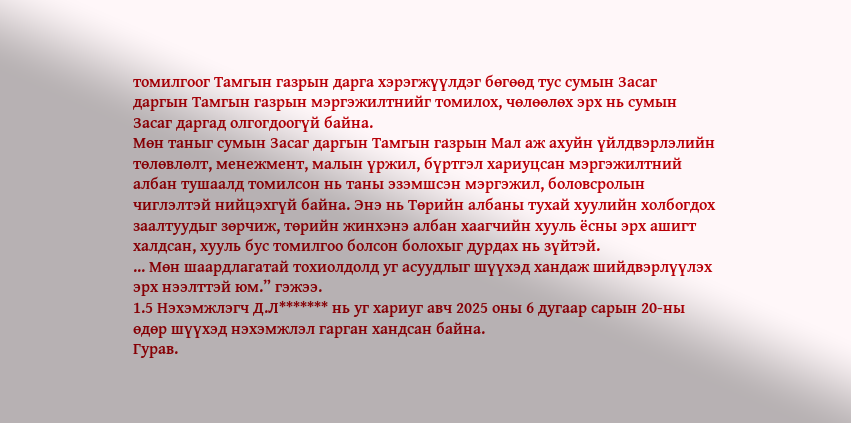томилгоог Тамгын газрын дарга хэрэгжүүлдэг бөгөөд тус сумын Засаг даргын Тамгын газрын мэргэжилтнийг томилох, чөлөөлөх эрх нь сумын Засаг даргад олгогдоогүй байна.
Мөн таныг сумын Засаг даргын Тамгын газрын Мал аж ахуйн үйлдвэрлэлийн төлөвлөлт, менежмент, малын үржил, бүртгэл хариуцсан мэргэжилтний албан тушаалд томилсон нь таны эзэмшсэн мэргэжил, боловсролын чиглэлтэй нийцэхгүй байна. Энэ нь Төрийн албаны тухай хуулийн холбогдох заалтуудыг зөрчиж, төрийн жинхэнэ албан хаагчийн хууль ёсны эрх ашигт халдсан, хууль бус томилгоо болсон болохыг дурдах нь зүйтэй.
... Мөн шаардлагатай тохиолдолд уг асуудлыг шүүхэд хандаж шийдвэрлүүлэх эрх нээлттэй юм.” гэжээ.
1.5 Нэхэмжлэгч Д.Л******* нь уг хариуг авч 2025 оны 6 дугаар сарын 20-ны өдөр шүүхэд нэхэмжлэл гарган хандсан байна.
Гурав.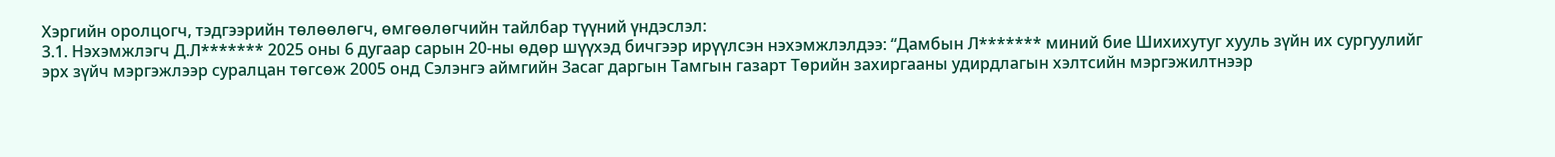Хэргийн оролцогч, тэдгээрийн төлөөлөгч, өмгөөлөгчийн тайлбар түүний үндэслэл:
3.1. Нэхэмжлэгч Д.Л******* 2025 оны 6 дугаар сарын 20-ны өдөр шүүхэд бичгээр ирүүлсэн нэхэмжлэлдээ: “Дамбын Л******* миний бие Шихихутуг хууль зүйн их сургуулийг эрх зүйч мэргэжлээр суралцан төгсөж 2005 онд Сэлэнгэ аймгийн Засаг даргын Тамгын газарт Төрийн захиргааны удирдлагын хэлтсийн мэргэжилтнээр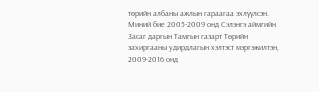төрийн албаны ажлын гараагаа эхлүүлсэн. Миний бие 2005-2009 онд Сэлэнгэ аймгийн Засаг даргын Тамгын газарт Төрийн захиргааны удирдлагын хэлтэст мэргэжилтэн, 2009-2016 онд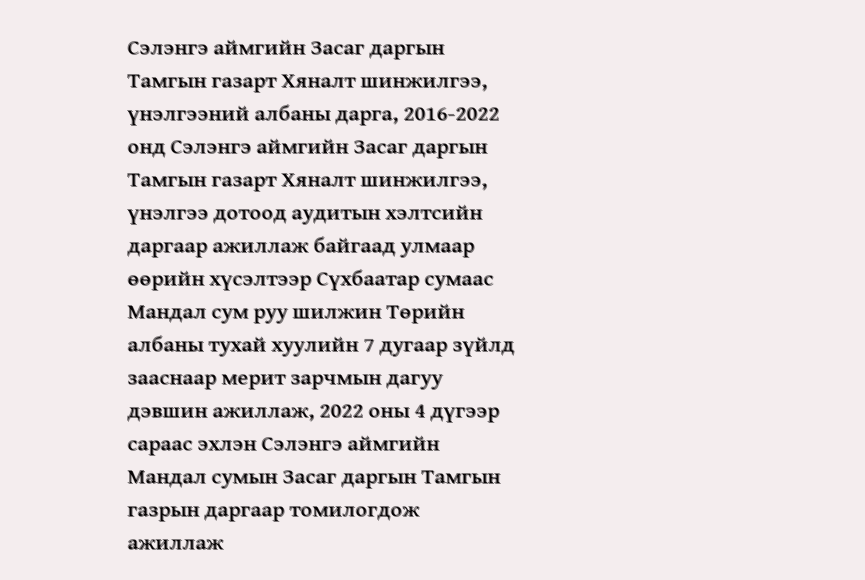Сэлэнгэ аймгийн Засаг даргын Тамгын газарт Хяналт шинжилгээ, үнэлгээний албаны дарга, 2016-2022 онд Сэлэнгэ аймгийн Засаг даргын Тамгын газарт Хяналт шинжилгээ, үнэлгээ дотоод аудитын хэлтсийн даргаар ажиллаж байгаад улмаар өөрийн хүсэлтээр Сүхбаатар сумаас Мандал сум руу шилжин Төрийн албаны тухай хуулийн 7 дугаар зүйлд зааснаар мерит зарчмын дагуу дэвшин ажиллаж, 2022 оны 4 дүгээр сараас эхлэн Сэлэнгэ аймгийн Мандал сумын Засаг даргын Тамгын газрын даргаар томилогдож ажиллаж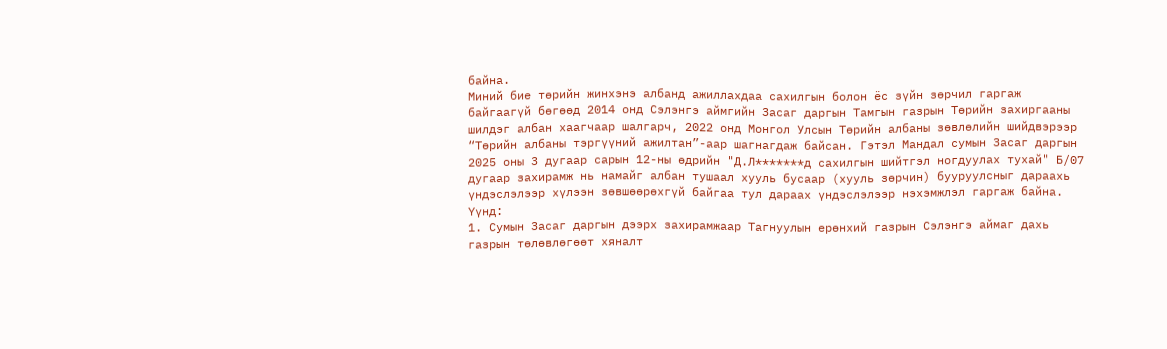байна.
Миний бие төрийн жинхэнэ албанд ажиллахдаа сахилгын болон ёс зүйн зөрчил гаргаж байгаагүй бөгөөд 2014 онд Сэлэнгэ аймгийн Засаг даргын Тамгын газрын Төрийн захиргааны шилдэг албан хаагчаар шалгарч, 2022 онд Монгол Улсын Төрийн албаны зөвлөлийн шийдвэрээр “Төрийн албаны тэргүүний ажилтан”-аар шагнагдаж байсан. Гэтэл Мандал сумын Засаг даргын 2025 оны 3 дугаар сарын 12-ны өдрийн "Д.Л*******д сахилгын шийтгэл ногдуулах тухай" Б/07 дугаар захирамж нь намайг албан тушаал хууль бусаар (хууль зөрчин) бууруулсныг дараахь үндэслэлээр хүлээн зөвшөөрөхгүй байгаа тул дараах үндэслэлээр нэхэмжлэл гаргаж байна. Үүнд:
1. Сумын Засаг даргын дээрх захирамжаар Тагнуулын ерөнхий газрын Сэлэнгэ аймаг дахь газрын төлөвлөгөөт хяналт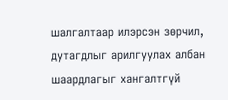шалгалтаар илэрсэн зөрчил, дутагдлыг арилгуулах албан шаардлагыг хангалтгүй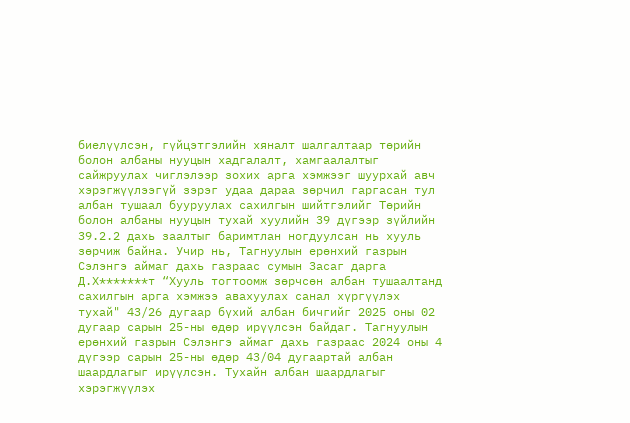биелүүлсэн, гүйцэтгэлийн хяналт шалгалтаар төрийн болон албаны нууцын хадгалалт, хамгаалалтыг сайжруулах чиглэлээр зохих арга хэмжээг шуурхай авч хэрэгжүүлээгүй зэрэг удаа дараа зөрчил гаргасан тул албан тушаал бууруулах сахилгын шийтгэлийг Төрийн болон албаны нууцын тухай хуулийн 39 дүгээр зүйлийн 39.2.2 дахь заалтыг баримтлан ногдуулсан нь хууль зөрчиж байна. Учир нь, Тагнуулын ерөнхий газрын Сэлэнгэ аймаг дахь газраас сумын Засаг дарга Д.Х*******т “Хууль тогтоомж зөрчсөн албан тушаалтанд сахилгын арга хэмжээ авахуулах санал хүргүүлэх тухай" 43/26 дугаар бүхий албан бичгийг 2025 оны 02 дугаар сарын 25-ны өдөр ирүүлсэн байдаг. Тагнуулын ерөнхий газрын Сэлэнгэ аймаг дахь газраас 2024 оны 4 дүгээр сарын 25-ны өдөр 43/04 дугаартай албан шаардлагыг ирүүлсэн. Тухайн албан шаардлагыг хэрэгжүүлэх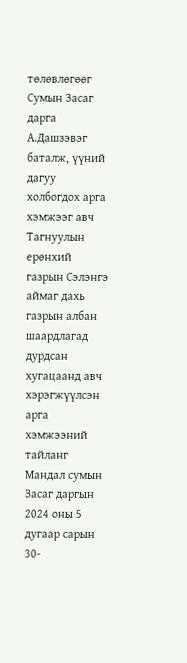төлөвлөгөөг Сумын Засаг дарга А.Дашзэвэг баталж, үүний дагуу холбогдох арга хэмжээг авч Тагнуулын ерөнхий газрын Сэлэнгэ аймаг дахь газрын албан шаардлагад дурдсан хугацаанд авч хэрэгжүүлсэн арга хэмжээний тайланг Мандал сумын Засаг даргын 2024 оны 5 дугаар сарын 30-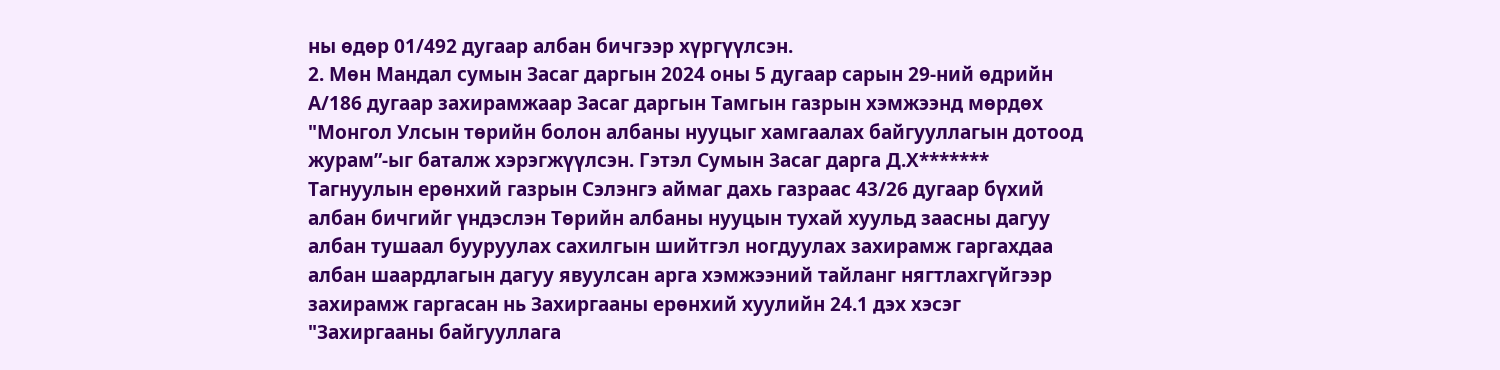ны өдөр 01/492 дугаар албан бичгээр хүргүүлсэн.
2. Мөн Мандал сумын Засаг даргын 2024 оны 5 дугаар сарын 29-ний өдрийн А/186 дугаар захирамжаар Засаг даргын Тамгын газрын хэмжээнд мөрдөх "Монгол Улсын төрийн болон албаны нууцыг хамгаалах байгууллагын дотоод журам”-ыг баталж хэрэгжүүлсэн. Гэтэл Сумын Засаг дарга Д.Х******* Тагнуулын ерөнхий газрын Сэлэнгэ аймаг дахь газраас 43/26 дугаар бүхий албан бичгийг үндэслэн Төрийн албаны нууцын тухай хуульд заасны дагуу албан тушаал бууруулах сахилгын шийтгэл ногдуулах захирамж гаргахдаа албан шаардлагын дагуу явуулсан арга хэмжээний тайланг нягтлахгүйгээр захирамж гаргасан нь Захиргааны ерөнхий хуулийн 24.1 дэх хэсэг "Захиргааны байгууллага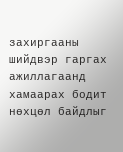захиргааны шийдвэр гаргах ажиллагаанд хамаарах бодит нөхцөл байдлыг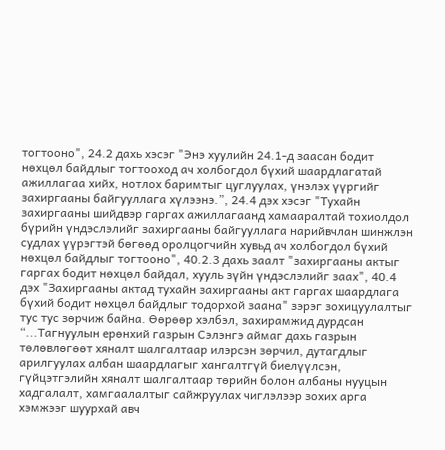тогтооно", 24.2 дахь хэсэг "Энэ хуулийн 24.1-д заасан бодит нөхцөл байдлыг тогтооход ач холбогдол бүхий шаардлагатай ажиллагаа хийх, нотлох баримтыг цуглуулах, үнэлэх үүргийг захиргааны байгууллага хүлээнэ.”, 24.4 дэх хэсэг "Тухайн захиргааны шийдвэр гаргах ажиллагаанд хамааралтай тохиолдол бүрийн үндэслэлийг захиргааны байгууллага нарийвчлан шинжлэн судлах үүрэгтэй бөгөөд оролцогчийн хувьд ач холбогдол бүхий нөхцөл байдлыг тогтооно", 40.2.3 дахь заалт "захиргааны актыг гаргах бодит нөхцөл байдал, хууль зүйн үндэслэлийг заах", 40.4 дэх "Захиргааны актад тухайн захиргааны акт гаргах шаардлага бүхий бодит нөхцөл байдлыг тодорхой заана" зэрэг зохицуулалтыг тус тус зөрчиж байна. Өөрөөр хэлбэл, захирамжид дурдсан “...Тагнуулын ерөнхий газрын Сэлэнгэ аймаг дахь газрын төлөвлөгөөт хяналт шалгалтаар илэрсэн зөрчил, дутагдлыг арилгуулах албан шаардлагыг хангалтгүй биелүүлсэн, гүйцэтгэлийн хяналт шалгалтаар төрийн болон албаны нууцын хадгалалт, хамгаалалтыг сайжруулах чиглэлээр зохих арга хэмжээг шуурхай авч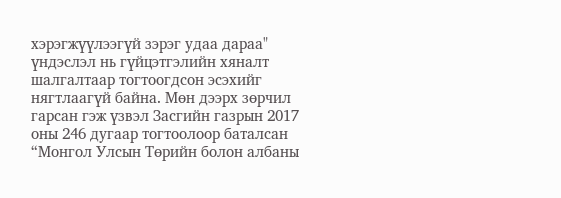хэрэгжүүлээгүй зэрэг удаа дараа" үндэслэл нь гүйцэтгэлийн хяналт шалгалтаар тогтоогдсон эсэхийг нягтлаагүй байна. Мөн дээрх зөрчил гарсан гэж үзвэл Засгийн газрын 2017 оны 246 дугаар тогтоолоор баталсан “Монгол Улсын Төрийн болон албаны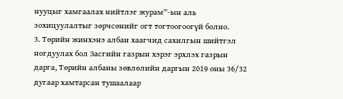нууцыг хамгаалах нийтлэг журам”-ын аль зохицуулалтыг зөрчсөнийг огт тогтоогоогүй болно.
3. Төрийн жинхэнэ албан хаагчид сахилгын шийтгэл ногдуулах бол Засгийн газрын хэрэг эрхлэх газрын дарга, Төрийн албаны зөвлөлийн даргын 2019 оны 36/32 дугаар хамтарсан тушаалаар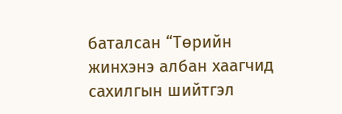баталсан “Төрийн жинхэнэ албан хаагчид сахилгын шийтгэл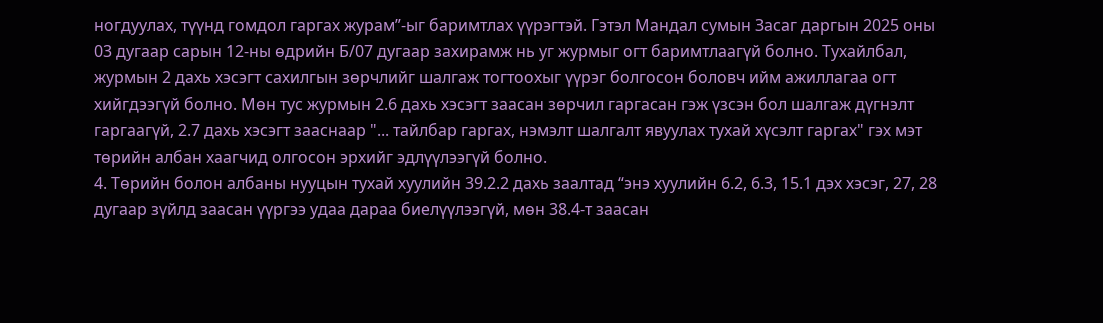ногдуулах, түүнд гомдол гаргах журам”-ыг баримтлах үүрэгтэй. Гэтэл Мандал сумын Засаг даргын 2025 оны 03 дугаар сарын 12-ны өдрийн Б/07 дугаар захирамж нь уг журмыг огт баримтлаагүй болно. Тухайлбал, журмын 2 дахь хэсэгт сахилгын зөрчлийг шалгаж тогтоохыг үүрэг болгосон боловч ийм ажиллагаа огт хийгдээгүй болно. Мөн тус журмын 2.6 дахь хэсэгт заасан зөрчил гаргасан гэж үзсэн бол шалгаж дүгнэлт гаргаагүй, 2.7 дахь хэсэгт зааснаар "... тайлбар гаргах, нэмэлт шалгалт явуулах тухай хүсэлт гаргах" гэх мэт төрийн албан хаагчид олгосон эрхийг эдлүүлээгүй болно.
4. Төрийн болон албаны нууцын тухай хуулийн 39.2.2 дахь заалтад “энэ хуулийн 6.2, 6.3, 15.1 дэх хэсэг, 27, 28 дугаар зүйлд заасан үүргээ удаа дараа биелүүлээгүй, мөн 38.4-т заасан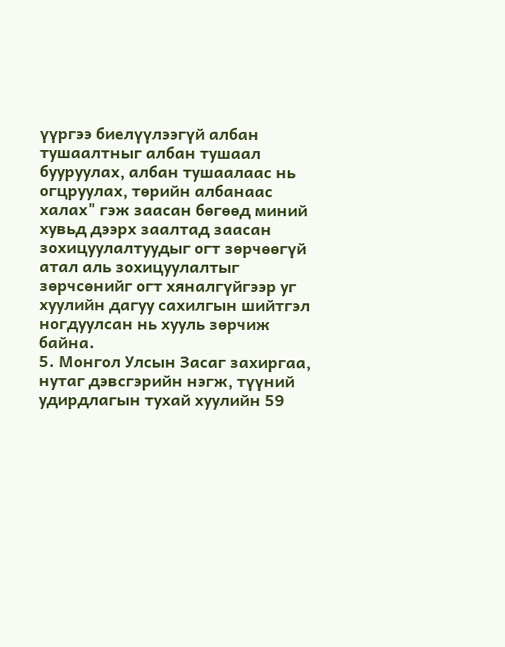үүргээ биелүүлээгүй албан тушаалтныг албан тушаал бууруулах, албан тушаалаас нь огцруулах, төрийн албанаас халах" гэж заасан бөгөөд миний хувьд дээрх заалтад заасан зохицуулалтуудыг огт зөрчөөгүй атал аль зохицуулалтыг зөрчсөнийг огт хяналгүйгээр уг хуулийн дагуу сахилгын шийтгэл ногдуулсан нь хууль зөрчиж байна.
5. Монгол Улсын Засаг захиргаа, нутаг дэвсгэрийн нэгж, түүний удирдлагын тухай хуулийн 59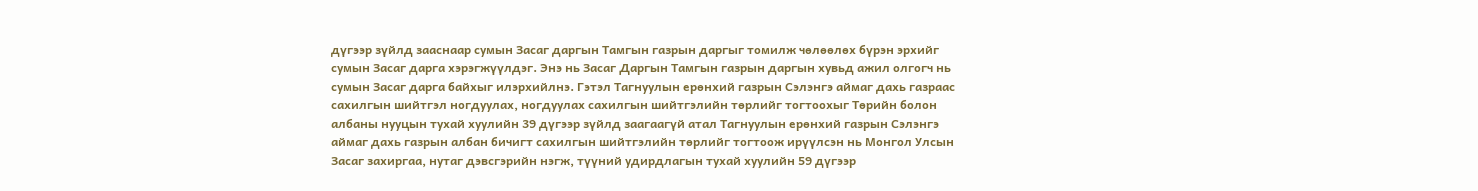дүгээр зүйлд зааснаар сумын Засаг даргын Тамгын газрын даргыг томилж чөлөөлөх бүрэн эрхийг сумын Засаг дарга хэрэгжүүлдэг. Энэ нь Засаг Даргын Тамгын газрын даргын хувьд ажил олгогч нь сумын Засаг дарга байхыг илэрхийлнэ. Гэтэл Тагнуулын ерөнхий газрын Сэлэнгэ аймаг дахь газраас сахилгын шийтгэл ногдуулах, ногдуулах сахилгын шийтгэлийн төрлийг тогтоохыг Төрийн болон албаны нууцын тухай хуулийн 39 дүгээр зүйлд заагаагүй атал Тагнуулын ерөнхий газрын Сэлэнгэ аймаг дахь газрын албан бичигт сахилгын шийтгэлийн төрлийг тогтоож ирүүлсэн нь Монгол Улсын Засаг захиргаа, нутаг дэвсгэрийн нэгж, түүний удирдлагын тухай хуулийн 59 дүгээр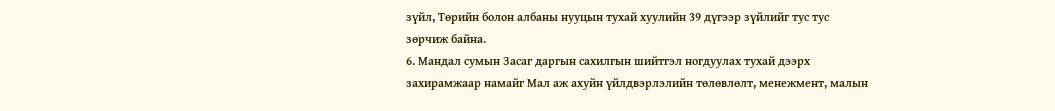зүйл, Төрийн болон албаны нууцын тухай хуулийн 39 дүгээр зүйлийг тус тус зөрчиж байна.
6. Мандал сумын Засаг даргын сахилгын шийтгэл ногдуулах тухай дээрх захирамжаар намайг Мал аж ахуйн үйлдвэрлэлийн төлөвлөлт, менежмент, малын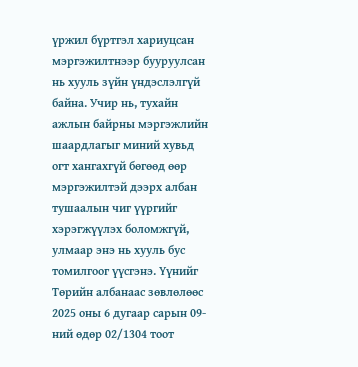үржил бүртгэл хариуцсан мэргэжилтнээр бууруулсан нь хууль зүйн үндэслэлгүй байна. Учир нь, тухайн ажлын байрны мэргэжлийн шаардлагыг миний хувьд огт хангахгүй бөгөөд өөр мэргэжилтэй дээрх албан тушаалын чиг үүргийг хэрэгжүүлэх боломжгүй, улмаар энэ нь хууль бус томилгоог үүсгэнэ. Үүнийг Төрийн албанаас зөвлөлөөс 2025 оны 6 дугаар сарын 09-ний өдөр 02/1304 тоот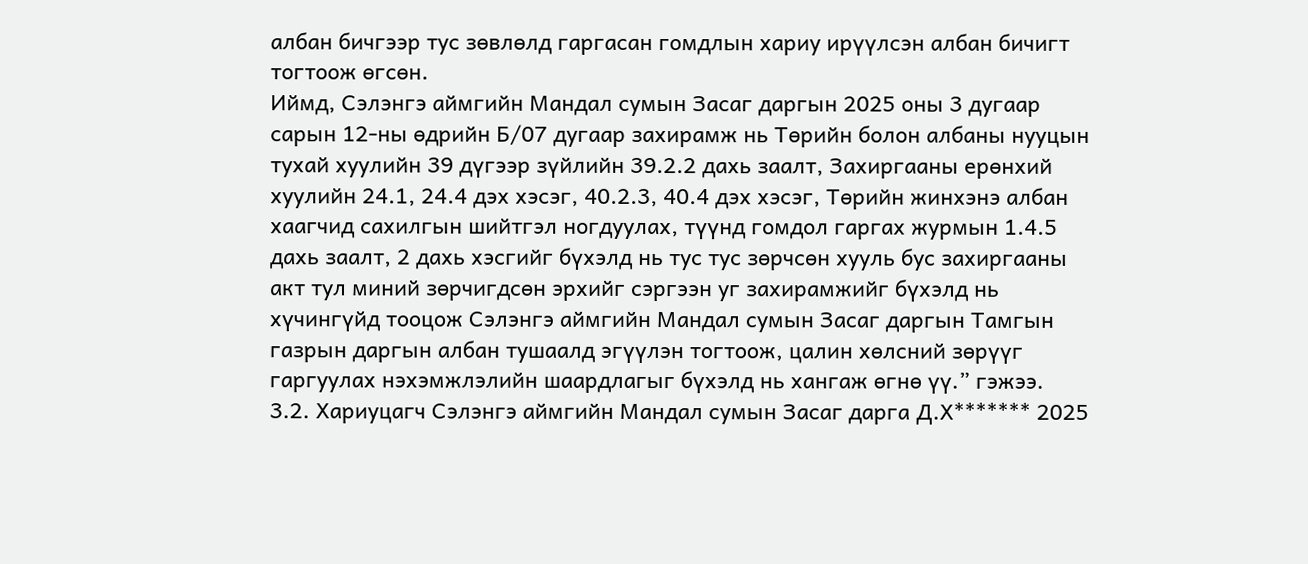албан бичгээр тус зөвлөлд гаргасан гомдлын хариу ирүүлсэн албан бичигт тогтоож өгсөн.
Иймд, Сэлэнгэ аймгийн Мандал сумын Засаг даргын 2025 оны 3 дугаар сарын 12-ны өдрийн Б/07 дугаар захирамж нь Төрийн болон албаны нууцын тухай хуулийн 39 дүгээр зүйлийн 39.2.2 дахь заалт, Захиргааны ерөнхий хуулийн 24.1, 24.4 дэх хэсэг, 40.2.3, 40.4 дэх хэсэг, Төрийн жинхэнэ албан хаагчид сахилгын шийтгэл ногдуулах, түүнд гомдол гаргах журмын 1.4.5 дахь заалт, 2 дахь хэсгийг бүхэлд нь тус тус зөрчсөн хууль бус захиргааны акт тул миний зөрчигдсөн эрхийг сэргээн уг захирамжийг бүхэлд нь хүчингүйд тооцож Сэлэнгэ аймгийн Мандал сумын Засаг даргын Тамгын газрын даргын албан тушаалд эгүүлэн тогтоож, цалин хөлсний зөрүүг гаргуулах нэхэмжлэлийн шаардлагыг бүхэлд нь хангаж өгнө үү.” гэжээ.
3.2. Хариуцагч Сэлэнгэ аймгийн Мандал сумын Засаг дарга Д.Х******* 2025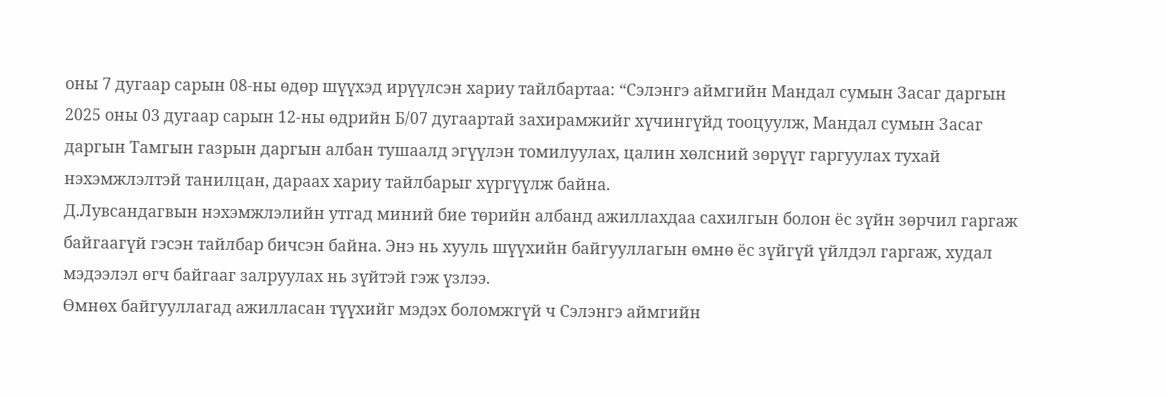оны 7 дугаар сарын 08-ны өдөр шүүхэд ирүүлсэн хариу тайлбартаа: “Сэлэнгэ аймгийн Мандал сумын Засаг даргын 2025 оны 03 дугаар сарын 12-ны өдрийн Б/07 дугаартай захирамжийг хүчингүйд тооцуулж, Мандал сумын Засаг даргын Тамгын газрын даргын албан тушаалд эгүүлэн томилуулах, цалин хөлсний зөрүүг гаргуулах тухай нэхэмжлэлтэй танилцан, дараах хариу тайлбарыг хүргүүлж байна.
Д.Лувсандагвын нэхэмжлэлийн утгад миний бие төрийн албанд ажиллахдаа сахилгын болон ёс зүйн зөрчил гаргаж байгаагүй гэсэн тайлбар бичсэн байна. Энэ нь хууль шүүхийн байгууллагын өмнө ёс зүйгүй үйлдэл гаргаж, худал мэдээлэл өгч байгааг залруулах нь зүйтэй гэж үзлээ.
Өмнөх байгууллагад ажилласан түүхийг мэдэх боломжгүй ч Сэлэнгэ аймгийн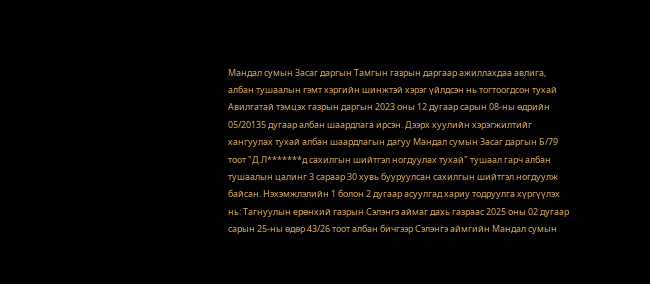Мандал сумын Засаг даргын Тамгын газрын даргаар ажиллахдаа авлига, албан тушаалын гэмт хэргийн шинжтэй хэрэг үйлдсэн нь тогтоогдсон тухай Авилгатай тэмцэх газрын даргын 2023 оны 12 дугаар сарын 08-ны өдрийн 05/20135 дугаар албан шаардлага ирсэн. Дээрх хуулийн хэрэгжилтийг хангуулах тухай албан шаардлагын дагуу Мандал сумын Засаг даргын Б/79 тоот "Д.Л*******д сахилгын шийтгэл ногдуулах тухай" тушаал гарч албан тушаалын цалинг 3 сараар 30 хувь бууруулсан сахилгын шийтгэл ногдуулж байсан. Нэхэмжлэлийн 1 болон 2 дугаар асуулгад хариу тодруулга хүргүүлэх нь: Тагнуулын ерөнхий газрын Сэлэнгэ аймаг дахь газраас 2025 оны 02 дугаар сарын 25-ны өдөр 43/26 тоот албан бичгээр Сэлэнгэ аймгийн Мандал сумын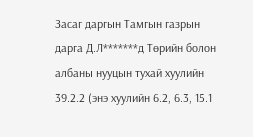Засаг даргын Тамгын газрын дарга Д.Л*******д Төрийн болон албаны нууцын тухай хуулийн 39.2.2 (энэ хуулийн 6.2, 6.3, 15.1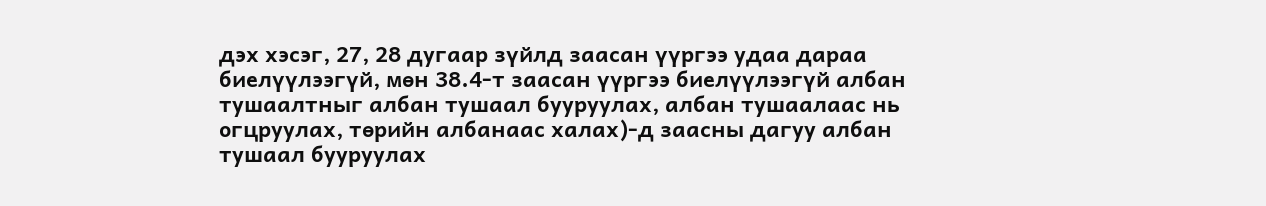дэх хэсэг, 27, 28 дугаар зүйлд заасан үүргээ удаа дараа биелүүлээгүй, мөн 38.4-т заасан үүргээ биелүүлээгүй албан тушаалтныг албан тушаал бууруулах, албан тушаалаас нь огцруулах, төрийн албанаас халах)-д заасны дагуу албан тушаал бууруулах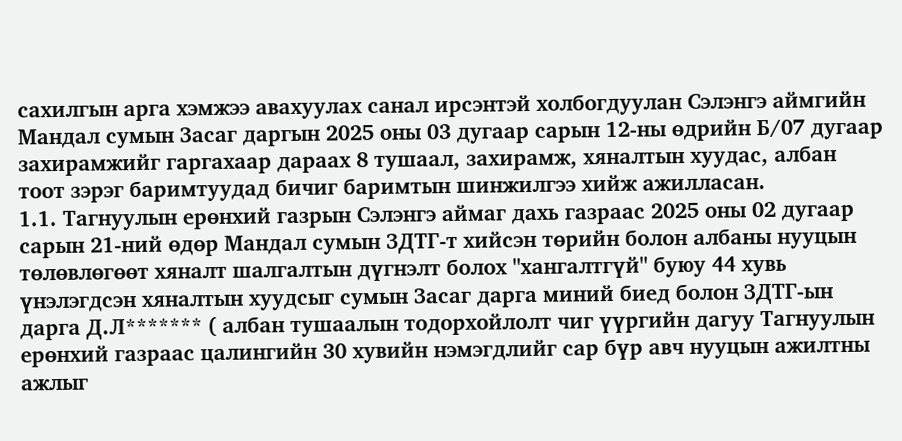сахилгын арга хэмжээ авахуулах санал ирсэнтэй холбогдуулан Сэлэнгэ аймгийн Мандал сумын Засаг даргын 2025 оны 03 дугаар сарын 12-ны өдрийн Б/07 дугаар захирамжийг гаргахаар дараах 8 тушаал, захирамж, хяналтын хуудас, албан тоот зэрэг баримтуудад бичиг баримтын шинжилгээ хийж ажилласан.
1.1. Тагнуулын ерөнхий газрын Сэлэнгэ аймаг дахь газраас 2025 оны 02 дугаар сарын 21-ний өдөр Мандал сумын ЗДТГ-т хийсэн төрийн болон албаны нууцын төлөвлөгөөт хяналт шалгалтын дүгнэлт болох "хангалтгүй" буюу 44 хувь үнэлэгдсэн хяналтын хуудсыг сумын Засаг дарга миний биед болон ЗДТГ-ын дарга Д.Л******* ( албан тушаалын тодорхойлолт чиг үүргийн дагуу Тагнуулын ерөнхий газраас цалингийн 30 хувийн нэмэгдлийг сар бүр авч нууцын ажилтны ажлыг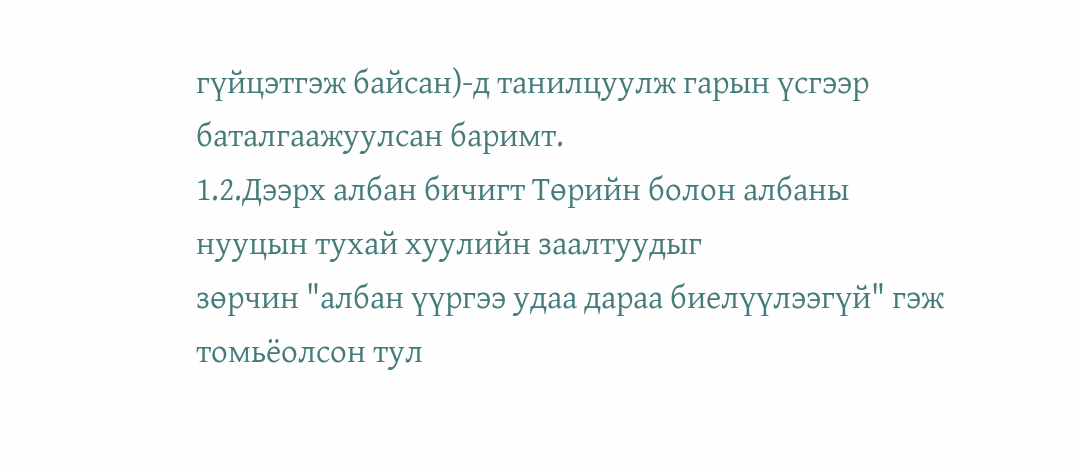гүйцэтгэж байсан)-д танилцуулж гарын үсгээр баталгаажуулсан баримт.
1.2.Дээрх албан бичигт Төрийн болон албаны нууцын тухай хуулийн заалтуудыг
зөрчин "албан үүргээ удаа дараа биелүүлээгүй" гэж томьёолсон тул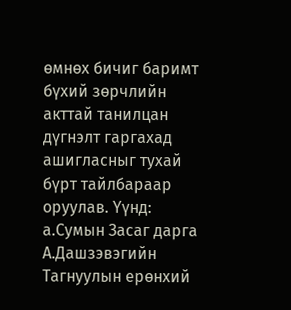өмнөх бичиг баримт бүхий зөрчлийн акттай танилцан дүгнэлт гаргахад ашигласныг тухай бүрт тайлбараар оруулав. Үүнд:
а.Сумын Засаг дарга А.Дашзэвэгийн Тагнуулын ерөнхий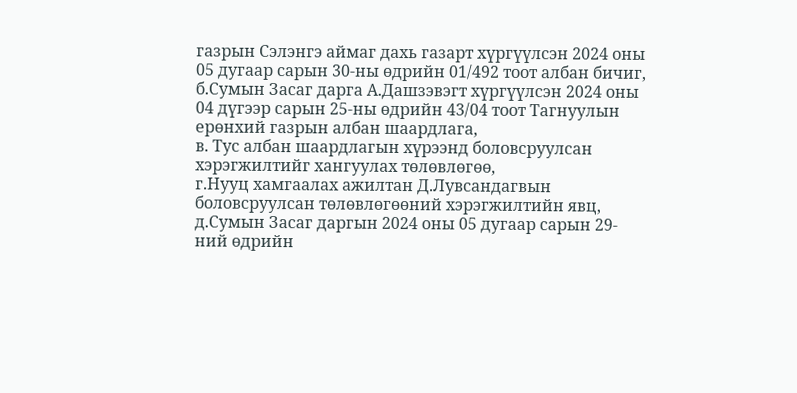газрын Сэлэнгэ аймаг дахь газарт хүргүүлсэн 2024 оны 05 дугаар сарын 30-ны өдрийн 01/492 тоот албан бичиг,
б.Сумын Засаг дарга А.Дашзэвэгт хүргүүлсэн 2024 оны 04 дүгээр сарын 25-ны өдрийн 43/04 тоот Тагнуулын ерөнхий газрын албан шаардлага,
в. Тус албан шаардлагын хүрээнд боловсруулсан хэрэгжилтийг хангуулах төлөвлөгөө,
г.Нууц хамгаалах ажилтан Д.Лувсандагвын боловсруулсан төлөвлөгөөний хэрэгжилтийн явц,
д.Сумын Засаг даргын 2024 оны 05 дугаар сарын 29-ний өдрийн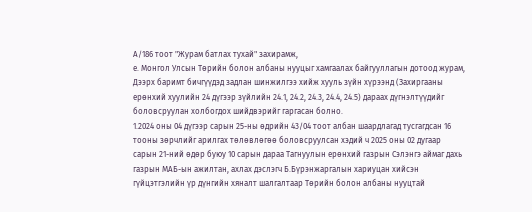А/186 тоот "Журам батлах тухай" захирамж,
е. Монгол Улсын Төрийн болон албаны нууцыг хамгаалах байгууллагын дотоод журам,
Дээрх баримт бичгүүдэд задлан шинжилгээ хийж хууль зүйн хүрээнд (Захиргааны ерөнхий хуулийн 24 дүгээр зүйлийн 24.1, 24.2, 24.3, 24.4, 24.5) дараах дүгнэлтүүдийг боловсруулан холбогдох шийдвэрийг гаргасан болно.
1.2024 оны 04 дүгээр сарын 25-ны өдрийн 43/04 тоот албан шаардлагад тусгагдсан 16 тооны зөрчлийг арилгах төлөвлөгөө боловсруулсан хэдий ч 2025 оны 02 дугаар сарын 21-ний өдөр буюу 10 сарын дараа Тагнуулын ерөнхий газрын Сэлэнгэ аймаг дахь газрын МАБ-ын ажилтан, ахлах дэслэгч Б.Бүрэнжаргалын хариуцан хийсэн гүйцэтгэлийн үр дүнгийн хяналт шалгалтаар Төрийн болон албаны нууцтай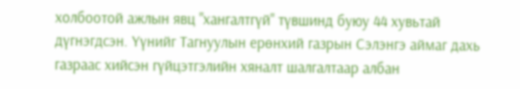холбоотой ажлын явц "хангалтгүй" түвшинд буюу 44 хувьтай дүгнэгдсэн. Үүнийг Тагнуулын ерөнхий газрын Сэлэнгэ аймаг дахь газраас хийсэн гүйцэтгэлийн хяналт шалгалтаар албан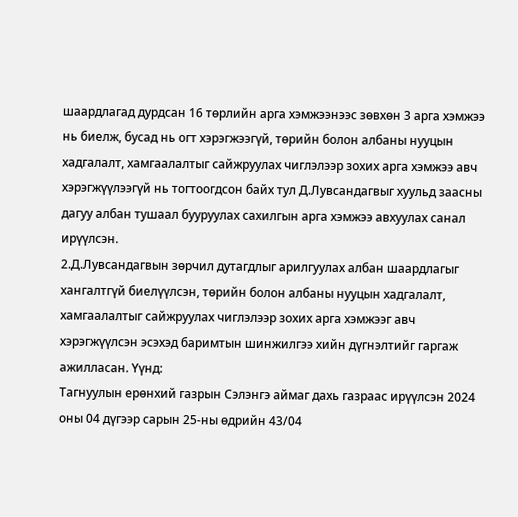шаардлагад дурдсан 16 төрлийн арга хэмжээнээс зөвхөн 3 арга хэмжээ нь биелж, бусад нь огт хэрэгжээгүй, төрийн болон албаны нууцын хадгалалт, хамгаалалтыг сайжруулах чиглэлээр зохих арга хэмжээ авч хэрэгжүүлээгүй нь тогтоогдсон байх тул Д.Лувсандагвыг хуульд заасны дагуу албан тушаал бууруулах сахилгын арга хэмжээ авхуулах санал ирүүлсэн.
2.Д.Лувсандагвын зөрчил дутагдлыг арилгуулах албан шаардлагыг хангалтгүй биелүүлсэн, төрийн болон албаны нууцын хадгалалт, хамгаалалтыг сайжруулах чиглэлээр зохих арга хэмжээг авч хэрэгжүүлсэн эсэхэд баримтын шинжилгээ хийн дүгнэлтийг гаргаж ажилласан. Үүнд:
Тагнуулын ерөнхий газрын Сэлэнгэ аймаг дахь газраас ирүүлсэн 2024 оны 04 дүгээр сарын 25-ны өдрийн 43/04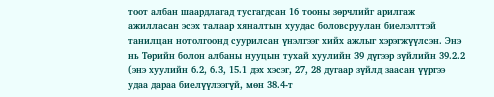тоот албан шаардлагад тусгагдсан 16 тооны зөрчлийг арилгаж ажилласан эсэх талаар хяналтын хуудас боловсруулан биелэлттэй танилцан нотолгоонд суурилсан үнэлгээг хийх ажлыг хэрэгжүүлсэн. Энэ нь Төрийн болон албаны нууцын тухай хуулийн 39 дүгээр зүйлийн 39.2.2 (энэ хуулийн 6.2, 6.3, 15.1 дэх хэсэг, 27, 28 дугаар зүйлд заасан үүргээ удаа дараа биелүүлээгүй, мөн 38.4-т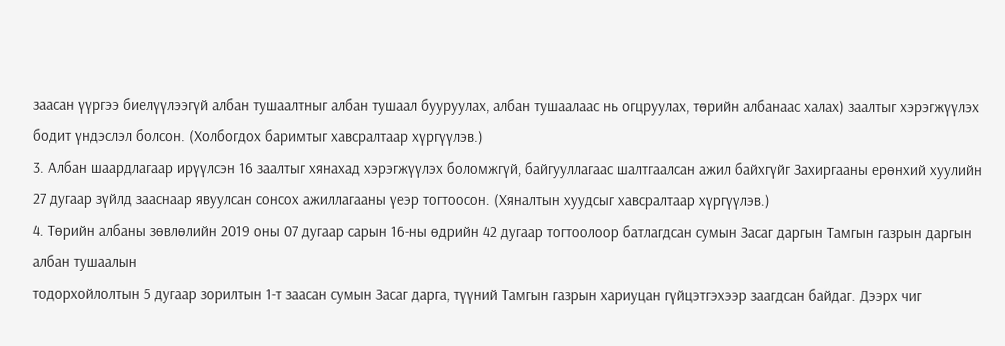заасан үүргээ биелүүлээгүй албан тушаалтныг албан тушаал бууруулах, албан тушаалаас нь огцруулах, төрийн албанаас халах) заалтыг хэрэгжүүлэх бодит үндэслэл болсон. (Холбогдох баримтыг хавсралтаар хүргүүлэв.)
3. Албан шаардлагаар ирүүлсэн 16 заалтыг хянахад хэрэгжүүлэх боломжгүй, байгууллагаас шалтгаалсан ажил байхгүйг Захиргааны ерөнхий хуулийн 27 дугаар зүйлд зааснаар явуулсан сонсох ажиллагааны үеэр тогтоосон. (Хяналтын хуудсыг хавсралтаар хүргүүлэв.)
4. Төрийн албаны зөвлөлийн 2019 оны 07 дугаар сарын 16-ны өдрийн 42 дугаар тогтоолоор батлагдсан сумын Засаг даргын Тамгын газрын даргын албан тушаалын
тодорхойлолтын 5 дугаар зорилтын 1-т заасан сумын Засаг дарга, түүний Тамгын газрын хариуцан гүйцэтгэхээр заагдсан байдаг. Дээрх чиг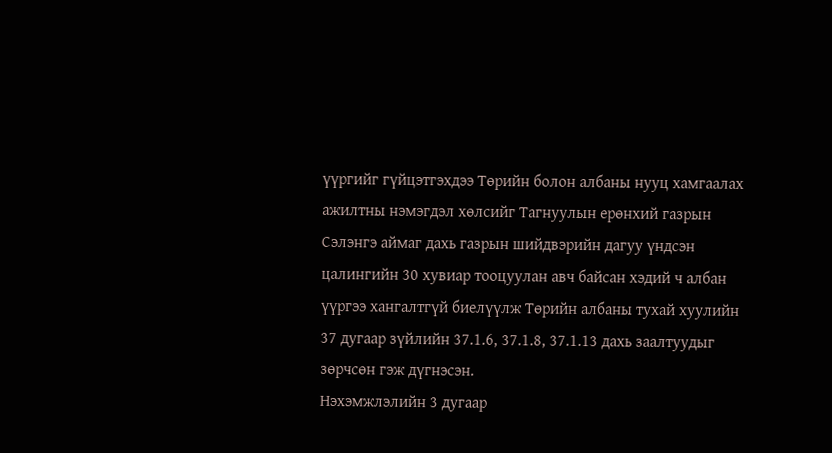үүргийг гүйцэтгэхдээ Төрийн болон албаны нууц хамгаалах ажилтны нэмэгдэл хөлсийг Тагнуулын ерөнхий газрын Сэлэнгэ аймаг дахь газрын шийдвэрийн дагуу үндсэн цалингийн 30 хувиар тооцуулан авч байсан хэдий ч албан үүргээ хангалтгүй биелүүлж Төрийн албаны тухай хуулийн 37 дугаар зүйлийн 37.1.6, 37.1.8, 37.1.13 дахь заалтуудыг зөрчсөн гэж дүгнэсэн.
Нэхэмжлэлийн 3 дугаар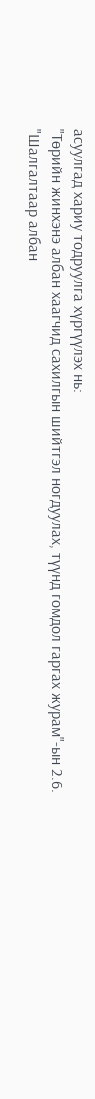асуулгад хариу тодруулга хүргүүлэх нь:
"Төрийн жинхэнэ албан хаагчид сахилгын шийтгэл ногдуулах, түүнд гомдол гаргах журам"-ын 2.6. "Шалгалтаар албан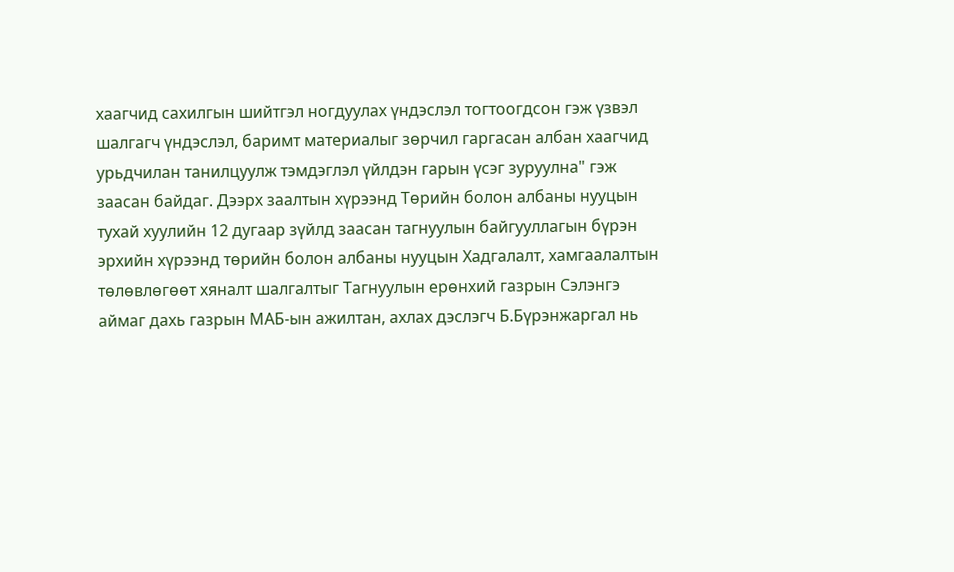хаагчид сахилгын шийтгэл ногдуулах үндэслэл тогтоогдсон гэж үзвэл шалгагч үндэслэл, баримт материалыг зөрчил гаргасан албан хаагчид урьдчилан танилцуулж тэмдэглэл үйлдэн гарын үсэг зуруулна" гэж заасан байдаг. Дээрх заалтын хүрээнд Төрийн болон албаны нууцын тухай хуулийн 12 дугаар зүйлд заасан тагнуулын байгууллагын бүрэн эрхийн хүрээнд төрийн болон албаны нууцын Хадгалалт, хамгаалалтын төлөвлөгөөт хяналт шалгалтыг Тагнуулын ерөнхий газрын Сэлэнгэ аймаг дахь газрын МАБ-ын ажилтан, ахлах дэслэгч Б.Бүрэнжаргал нь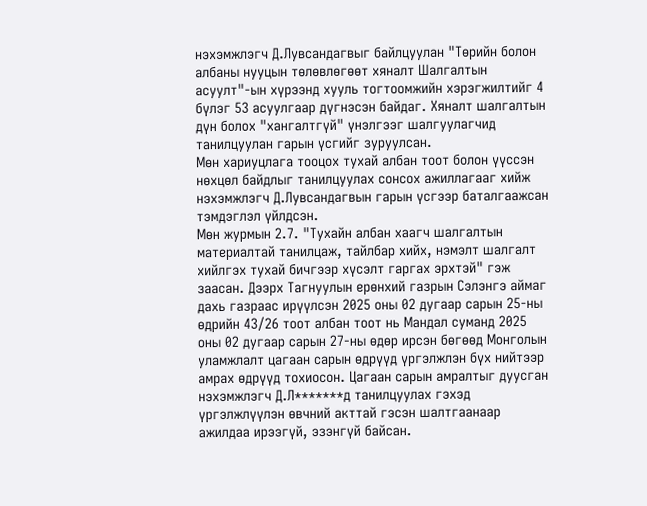нэхэмжлэгч Д.Лувсандагвыг байлцуулан "Төрийн болон албаны нууцын төлөвлөгөөт хяналт Шалгалтын асуулт"-ын хүрээнд хууль тогтоомжийн хэрэгжилтийг 4 бүлэг 53 асуулгаар дүгнэсэн байдаг. Хяналт шалгалтын дүн болох "хангалтгүй" үнэлгээг шалгуулагчид танилцуулан гарын үсгийг зуруулсан.
Мөн хариуцлага тооцох тухай албан тоот болон үүссэн нөхцөл байдлыг танилцуулах сонсох ажиллагааг хийж нэхэмжлэгч Д.Лувсандагвын гарын үсгээр баталгаажсан тэмдэглэл үйлдсэн.
Мөн журмын 2.7. "Тухайн албан хаагч шалгалтын материалтай танилцаж, тайлбар хийх, нэмэлт шалгалт хийлгэх тухай бичгээр хүсэлт гаргах эрхтэй" гэж заасан. Дээрх Тагнуулын ерөнхий газрын Сэлэнгэ аймаг дахь газраас ирүүлсэн 2025 оны 02 дугаар сарын 25-ны өдрийн 43/26 тоот албан тоот нь Мандал суманд 2025 оны 02 дугаар сарын 27-ны өдөр ирсэн бөгөөд Монголын уламжлалт цагаан сарын өдрүүд үргэлжлэн бүх нийтээр амрах өдрүүд тохиосон. Цагаан сарын амралтыг дуусган нэхэмжлэгч Д.Л*******д танилцуулах гэхэд үргэлжлүүлэн өвчний акттай гэсэн шалтгаанаар ажилдаа ирээгүй, эзэнгүй байсан.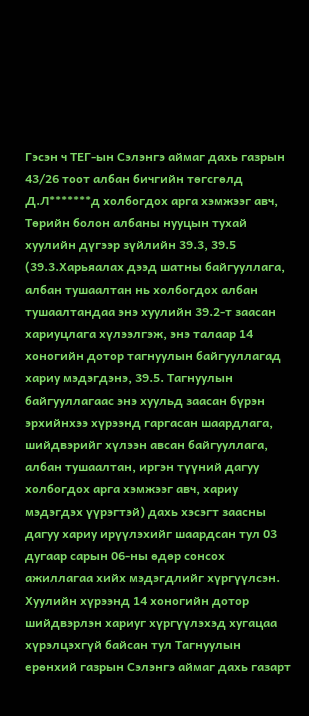Гэсэн ч ТЕГ-ын Сэлэнгэ аймаг дахь газрын 43/26 тоот албан бичгийн төгсгөлд Д.Л*******д холбогдох арга хэмжээг авч, Төрийн болон албаны нууцын тухай хуулийн дүгээр зүйлийн 39.3, 39.5 (39.3.Харьяалах дээд шатны байгууллага, албан тушаалтан нь холбогдох албан тушаалтандаа энэ хуулийн 39.2-т заасан хариуцлага хүлээлгэж, энэ талаар 14 хоногийн дотор тагнуулын байгууллагад хариу мэдэгдэнэ, 39.5. Тагнуулын байгууллагаас энэ хуульд заасан бүрэн эрхийнхээ хүрээнд гаргасан шаардлага, шийдвэрийг хүлээн авсан байгууллага, албан тушаалтан, иргэн түүний дагуу холбогдох арга хэмжээг авч, хариу мэдэгдэх үүрэгтэй) дахь хэсэгт заасны дагуу хариу ирүүлэхийг шаардсан тул 03 дугаар сарын 06-ны өдөр сонсох ажиллагаа хийх мэдэгдлийг хүргүүлсэн. Хуулийн хүрээнд 14 хоногийн дотор шийдвэрлэн хариуг хүргүүлэхэд хугацаа хүрэлцэхгүй байсан тул Тагнуулын ерөнхий газрын Сэлэнгэ аймаг дахь газарт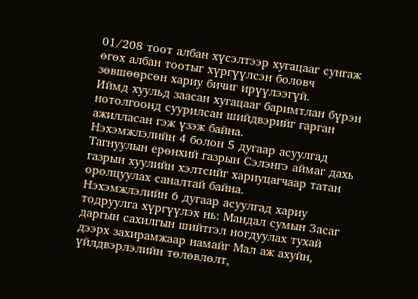01/208 тоот албан хүсэлтээр хугацааг сунгаж өгөх албан тоотыг хүргүүлсэн боловч зөвшөөрсөн хариу бичиг ирүүлээгүй.
Иймд хуульд заасан хугацааг баримтлан бүрэн нотолгоонд суурилсан шийдвэрийг гарган ажилласан гэж үзэж байна.
Нэхэмжлэлийн 4 болон 5 дугаар асуулгад Тагнуулын ерөнхий газрын Сэлэнгэ аймаг дахь газрын хуулийн хэлтсийг хариуцагчаар татан оролцуулах саналтай байна.
Нэхэмжлэлийн 6 дугаар асуулгад хариу тодруулга хүргүүлэх нь: Мандал сумын Засаг даргын сахилгын шийтгэл ногдуулах тухай дээрх захирамжаар намайг Мал аж ахуйн, үйлдвэрлэлийн төлөвлөлт,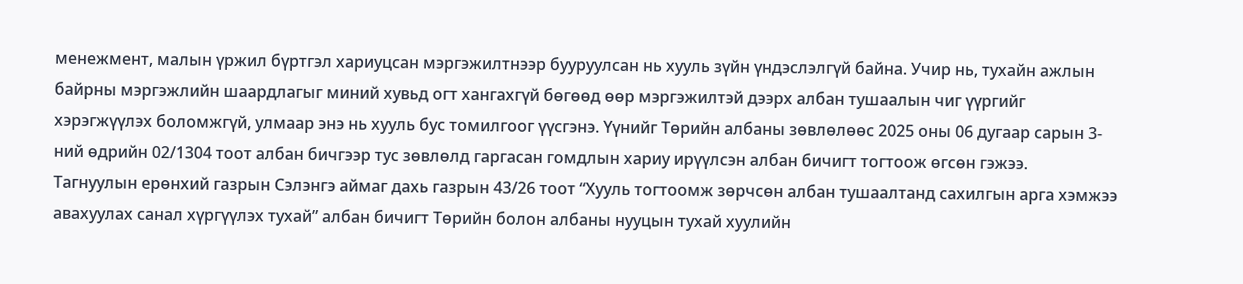менежмент, малын үржил бүртгэл хариуцсан мэргэжилтнээр бууруулсан нь хууль зүйн үндэслэлгүй байна. Учир нь, тухайн ажлын байрны мэргэжлийн шаардлагыг миний хувьд огт хангахгүй бөгөөд өөр мэргэжилтэй дээрх албан тушаалын чиг үүргийг хэрэгжүүлэх боломжгүй, улмаар энэ нь хууль бус томилгоог үүсгэнэ. Үүнийг Төрийн албаны зөвлөлөөс 2025 оны 06 дугаар сарын 3-ний өдрийн 02/1304 тоот албан бичгээр тус зөвлөлд гаргасан гомдлын хариу ирүүлсэн албан бичигт тогтоож өгсөн гэжээ.
Тагнуулын ерөнхий газрын Сэлэнгэ аймаг дахь газрын 43/26 тоот “Хууль тогтоомж зөрчсөн албан тушаалтанд сахилгын арга хэмжээ авахуулах санал хүргүүлэх тухай” албан бичигт Төрийн болон албаны нууцын тухай хуулийн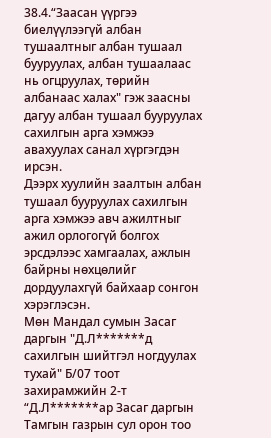38.4.“Заасан үүргээ биелүүлээгүй албан тушаалтныг албан тушаал бууруулах, албан тушаалаас нь огцруулах, төрийн албанаас халах" гэж заасны дагуу албан тушаал бууруулах сахилгын арга хэмжээ авахуулах санал хүргэгдэн ирсэн.
Дээрх хуулийн заалтын албан тушаал бууруулах сахилгын арга хэмжээ авч ажилтныг ажил орлогогүй болгох эрсдэлээс хамгаалах, ажлын байрны нөхцөлийг дордуулахгүй байхаар сонгон хэрэглэсэн.
Мөн Мандал сумын Засаг даргын "Д.Л*******д сахилгын шийтгэл ногдуулах тухай" Б/07 тоот захирамжийн 2-т “Д.Л*******ар Засаг даргын Тамгын газрын сул орон тоо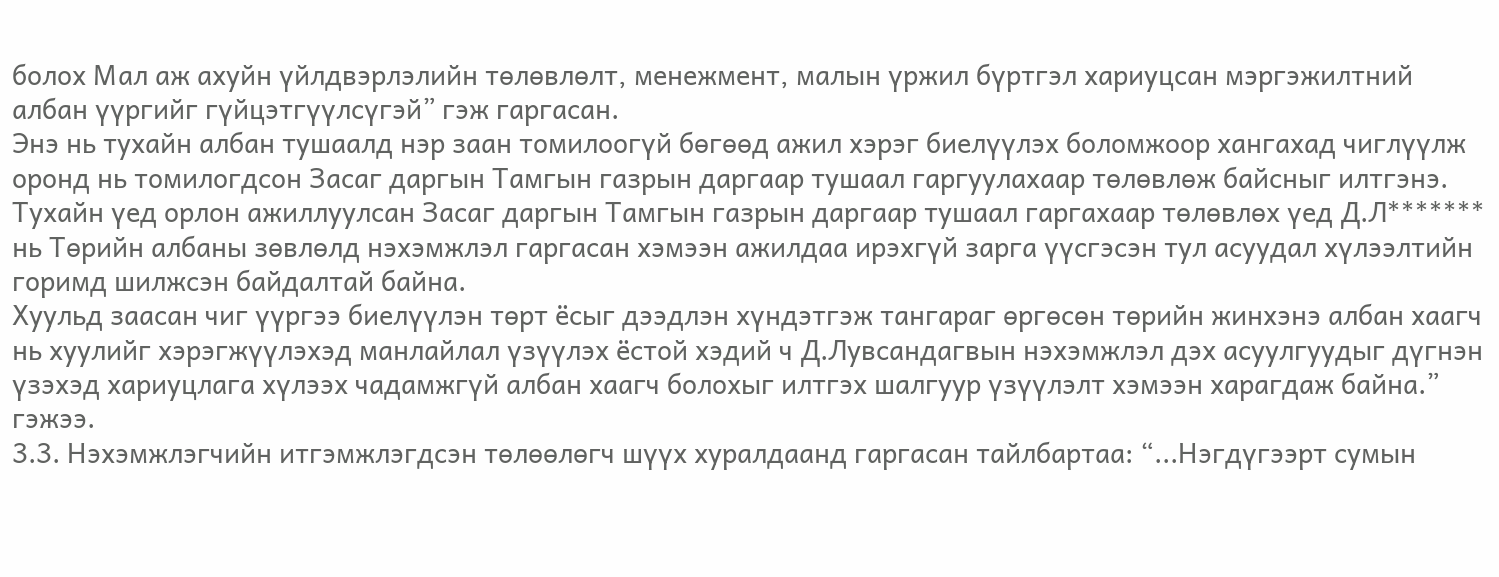болох Мал аж ахуйн үйлдвэрлэлийн төлөвлөлт, менежмент, малын үржил бүртгэл хариуцсан мэргэжилтний албан үүргийг гүйцэтгүүлсүгэй” гэж гаргасан.
Энэ нь тухайн албан тушаалд нэр заан томилоогүй бөгөөд ажил хэрэг биелүүлэх боломжоор хангахад чиглүүлж оронд нь томилогдсон Засаг даргын Тамгын газрын даргаар тушаал гаргуулахаар төлөвлөж байсныг илтгэнэ. Тухайн үед орлон ажиллуулсан Засаг даргын Тамгын газрын даргаар тушаал гаргахаар төлөвлөх үед Д.Л******* нь Төрийн албаны зөвлөлд нэхэмжлэл гаргасан хэмээн ажилдаа ирэхгүй зарга үүсгэсэн тул асуудал хүлээлтийн горимд шилжсэн байдалтай байна.
Хуульд заасан чиг үүргээ биелүүлэн төрт ёсыг дээдлэн хүндэтгэж тангараг өргөсөн төрийн жинхэнэ албан хаагч нь хуулийг хэрэгжүүлэхэд манлайлал үзүүлэх ёстой хэдий ч Д.Лувсандагвын нэхэмжлэл дэх асуулгуудыг дүгнэн үзэхэд хариуцлага хүлээх чадамжгүй албан хаагч болохыг илтгэх шалгуур үзүүлэлт хэмээн харагдаж байна.” гэжээ.
3.3. Нэхэмжлэгчийн итгэмжлэгдсэн төлөөлөгч шүүх хуралдаанд гаргасан тайлбартаа: “...Нэгдүгээрт сумын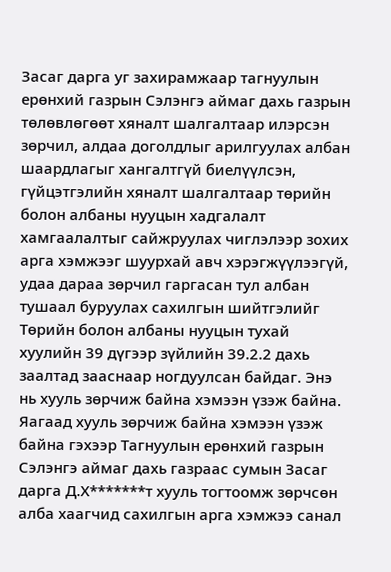Засаг дарга уг захирамжаар тагнуулын ерөнхий газрын Сэлэнгэ аймаг дахь газрын төлөвлөгөөт хяналт шалгалтаар илэрсэн зөрчил, алдаа доголдлыг арилгуулах албан шаардлагыг хангалтгүй биелүүлсэн, гүйцэтгэлийн хяналт шалгалтаар төрийн болон албаны нууцын хадгалалт хамгаалалтыг сайжруулах чиглэлээр зохих арга хэмжээг шуурхай авч хэрэгжүүлээгүй, удаа дараа зөрчил гаргасан тул албан тушаал буруулах сахилгын шийтгэлийг Төрийн болон албаны нууцын тухай хуулийн 39 дүгээр зүйлийн 39.2.2 дахь заалтад зааснаар ногдуулсан байдаг. Энэ нь хууль зөрчиж байна хэмээн үзэж байна. Яагаад хууль зөрчиж байна хэмээн үзэж байна гэхээр Тагнуулын ерөнхий газрын Сэлэнгэ аймаг дахь газраас сумын Засаг дарга Д.Х*******т хууль тогтоомж зөрчсөн алба хаагчид сахилгын арга хэмжээ санал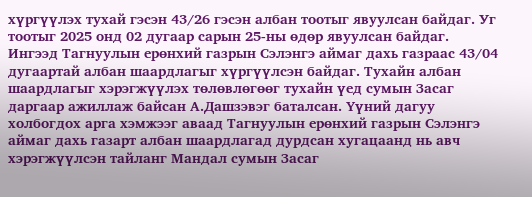хүргүүлэх тухай гэсэн 43/26 гэсэн албан тоотыг явуулсан байдаг. Уг тоотыг 2025 онд 02 дугаар сарын 25-ны өдөр явуулсан байдаг. Ингээд Тагнуулын ерөнхий газрын Сэлэнгэ аймаг дахь газраас 43/04 дугаартай албан шаардлагыг хүргүүлсэн байдаг. Тухайн албан шаардлагыг хэрэгжүүлэх төлөвлөгөөг тухайн үед сумын Засаг даргаар ажиллаж байсан А.Дашзэвэг баталсан. Үүний дагуу холбогдох арга хэмжээг аваад Тагнуулын ерөнхий газрын Сэлэнгэ аймаг дахь газарт албан шаардлагад дурдсан хугацаанд нь авч хэрэгжүүлсэн тайланг Мандал сумын Засаг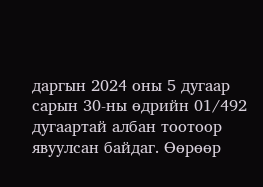даргын 2024 оны 5 дугаар сарын 30-ны өдрийн 01/492 дугаартай албан тоотоор явуулсан байдаг. Өөрөөр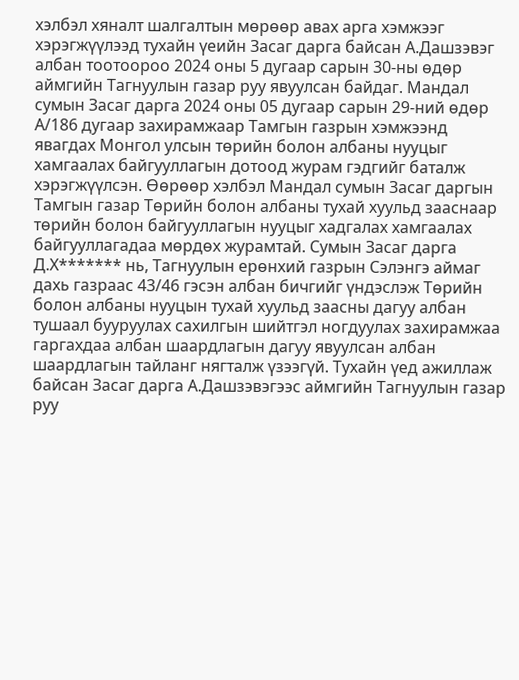хэлбэл хяналт шалгалтын мөрөөр авах арга хэмжээг хэрэгжүүлээд тухайн үеийн Засаг дарга байсан А.Дашзэвэг албан тоотоороо 2024 оны 5 дугаар сарын 30-ны өдөр аймгийн Тагнуулын газар руу явуулсан байдаг. Мандал сумын Засаг дарга 2024 оны 05 дугаар сарын 29-ний өдөр А/186 дугаар захирамжаар Тамгын газрын хэмжээнд явагдах Монгол улсын төрийн болон албаны нууцыг хамгаалах байгууллагын дотоод журам гэдгийг баталж хэрэгжүүлсэн. Өөрөөр хэлбэл Мандал сумын Засаг даргын Тамгын газар Төрийн болон албаны тухай хуульд зааснаар төрийн болон байгууллагын нууцыг хадгалах хамгаалах байгууллагадаа мөрдөх журамтай. Сумын Засаг дарга Д.Х******* нь, Тагнуулын ерөнхий газрын Сэлэнгэ аймаг дахь газраас 43/46 гэсэн албан бичгийг үндэслэж Төрийн болон албаны нууцын тухай хуульд заасны дагуу албан тушаал бууруулах сахилгын шийтгэл ногдуулах захирамжаа гаргахдаа албан шаардлагын дагуу явуулсан албан шаардлагын тайланг нягталж үзээгүй. Тухайн үед ажиллаж байсан Засаг дарга А.Дашзэвэгээс аймгийн Тагнуулын газар руу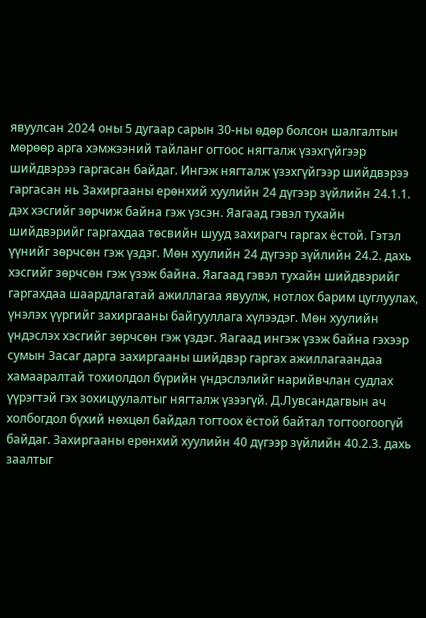явуулсан 2024 оны 5 дугаар сарын 30-ны өдөр болсон шалгалтын мөрөөр арга хэмжээний тайланг огтоос нягталж үзэхгүйгээр шийдвэрээ гаргасан байдаг. Ингэж нягталж үзэхгүйгээр шийдвэрээ гаргасан нь Захиргааны ерөнхий хуулийн 24 дүгээр зүйлийн 24.1.1. дэх хэсгийг зөрчиж байна гэж үзсэн. Яагаад гэвэл тухайн шийдвэрийг гаргахдаа төсвийн шууд захирагч гаргах ёстой. Гэтэл үүнийг зөрчсөн гэж үздэг. Мөн хуулийн 24 дүгээр зүйлийн 24.2. дахь хэсгийг зөрчсөн гэж үзэж байна. Яагаад гэвэл тухайн шийдвэрийг гаргахдаа шаардлагатай ажиллагаа явуулж, нотлох барим цуглуулах, үнэлэх үүргийг захиргааны байгууллага хүлээдэг. Мөн хуулийн үндэслэх хэсгийг зөрчсөн гэж үздэг. Яагаад ингэж үзэж байна гэхээр сумын Засаг дарга захиргааны шийдвэр гаргах ажиллагаандаа хамааралтай тохиолдол бүрийн үндэслэлийг нарийвчлан судлах үүрэгтэй гэх зохицуулалтыг нягталж үзээгүй. Д.Лувсандагвын ач холбогдол бүхий нөхцөл байдал тогтоох ёстой байтал тогтоогоогүй байдаг. Захиргааны ерөнхий хуулийн 40 дүгээр зүйлийн 40.2.3. дахь заалтыг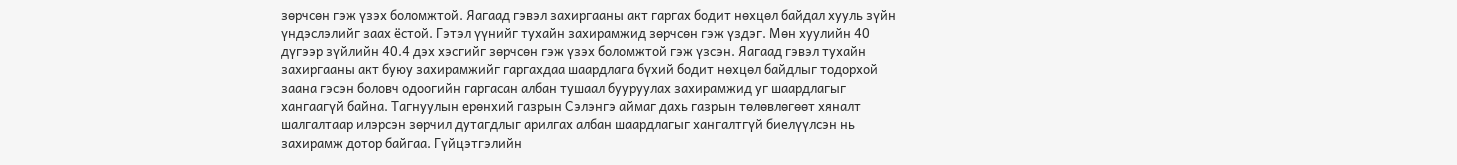зөрчсөн гэж үзэх боломжтой. Яагаад гэвэл захиргааны акт гаргах бодит нөхцөл байдал хууль зүйн үндэслэлийг заах ёстой. Гэтэл үүнийг тухайн захирамжид зөрчсөн гэж үздэг. Мөн хуулийн 40 дүгээр зүйлийн 40.4 дэх хэсгийг зөрчсөн гэж үзэх боломжтой гэж үзсэн. Яагаад гэвэл тухайн захиргааны акт буюу захирамжийг гаргахдаа шаардлага бүхий бодит нөхцөл байдлыг тодорхой заана гэсэн боловч одоогийн гаргасан албан тушаал бууруулах захирамжид уг шаардлагыг хангаагүй байна. Тагнуулын ерөнхий газрын Сэлэнгэ аймаг дахь газрын төлөвлөгөөт хяналт шалгалтаар илэрсэн зөрчил дутагдлыг арилгах албан шаардлагыг хангалтгүй биелүүлсэн нь захирамж дотор байгаа. Гүйцэтгэлийн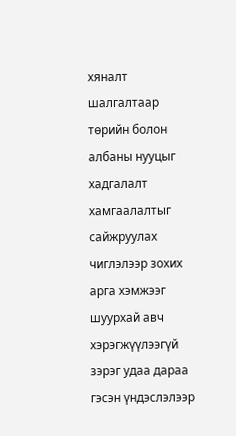хяналт шалгалтаар төрийн болон албаны нууцыг хадгалалт хамгаалалтыг сайжруулах чиглэлээр зохих арга хэмжээг шуурхай авч хэрэгжүүлээгүй зэрэг удаа дараа гэсэн үндэслэлээр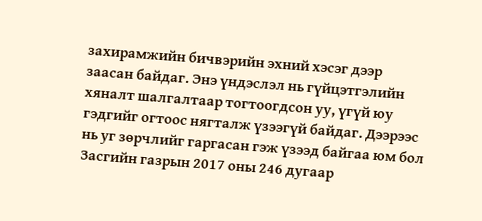захирамжийн бичвэрийн эхний хэсэг дээр заасан байдаг. Энэ үндэслэл нь гүйцэтгэлийн хяналт шалгалтаар тогтоогдсон уу, үгүй юу гэдгийг огтоос нягталж үзээгүй байдаг. Дээрээс нь уг зөрчлийг гаргасан гэж үзээд байгаа юм бол Засгийн газрын 2017 оны 246 дугаар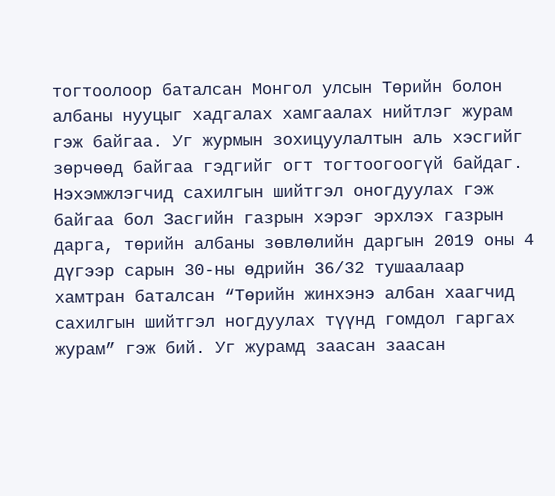тогтоолоор баталсан Монгол улсын Төрийн болон албаны нууцыг хадгалах хамгаалах нийтлэг журам гэж байгаа. Уг журмын зохицуулалтын аль хэсгийг зөрчөөд байгаа гэдгийг огт тогтоогоогүй байдаг.
Нэхэмжлэгчид сахилгын шийтгэл оногдуулах гэж байгаа бол Засгийн газрын хэрэг эрхлэх газрын дарга, төрийн албаны зөвлөлийн даргын 2019 оны 4 дүгээр сарын 30-ны өдрийн 36/32 тушаалаар хамтран баталсан “Төрийн жинхэнэ албан хаагчид сахилгын шийтгэл ногдуулах түүнд гомдол гаргах журам” гэж бий. Уг журамд заасан заасан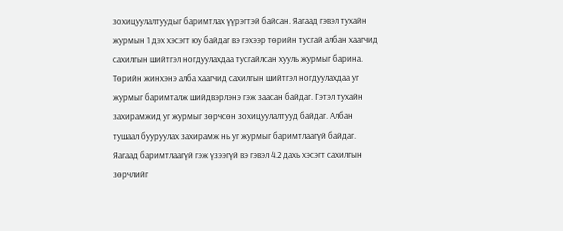зохицуулалтуудыг баримтлах үүрэгтэй байсан. Яагаад гэвэл тухайн журмын 1 дэх хэсэгт юу байдаг вэ гэхээр төрийн тусгай албан хаагчид сахилгын шийтгэл ногдуулахдаа тусгайлсан хууль журмыг барина. Төрийн жинхэнэ алба хаагчид сахилгын шийтгэл ногдуулахдаа уг журмыг баримталж шийдвэрлэнэ гэж заасан байдаг. Гэтэл тухайн захирамжид уг журмыг зөрчсөн зохицуулалтууд байдаг. Албан тушаал бууруулах захирамж нь уг журмыг баримтлаагүй байдаг. Яагаад баримтлаагүй гэж үзээгүй вэ гэвэл 4.2 дахь хэсэгт сахилгын зөрчлийг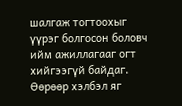шалгаж тогтоохыг үүрэг болгосон боловч ийм ажиллагааг огт хийгээгүй байдаг. Өөрөөр хэлбэл яг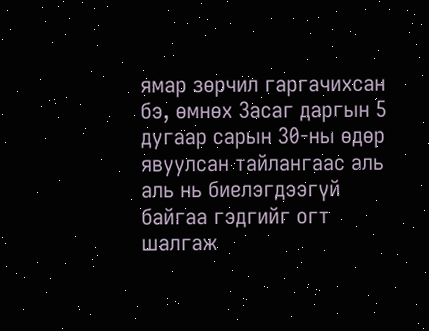ямар зөрчил гаргачихсан бэ, өмнөх Засаг даргын 5 дугаар сарын 30-ны өдөр явуулсан тайлангаас аль аль нь биелэгдээгүй байгаа гэдгийг огт шалгаж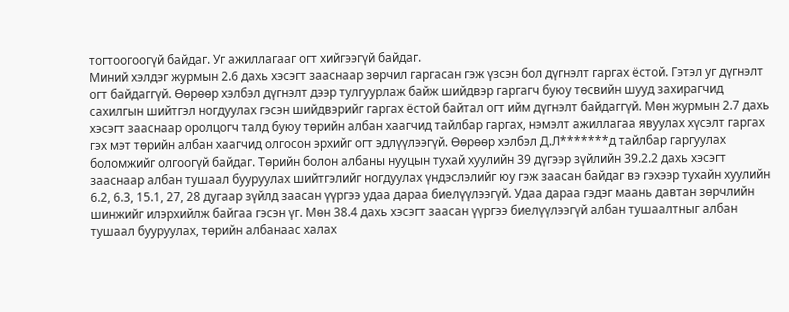тогтоогоогүй байдаг. Уг ажиллагааг огт хийгээгүй байдаг.
Миний хэлдэг журмын 2.6 дахь хэсэгт зааснаар зөрчил гаргасан гэж үзсэн бол дүгнэлт гаргах ёстой. Гэтэл уг дүгнэлт огт байдаггүй. Өөрөөр хэлбэл дүгнэлт дээр тулгуурлаж байж шийдвэр гаргагч буюу төсвийн шууд захирагчид сахилгын шийтгэл ногдуулах гэсэн шийдвэрийг гаргах ёстой байтал огт ийм дүгнэлт байдаггүй. Мөн журмын 2.7 дахь хэсэгт зааснаар оролцогч талд буюу төрийн албан хаагчид тайлбар гаргах, нэмэлт ажиллагаа явуулах хүсэлт гаргах гэх мэт төрийн албан хаагчид олгосон эрхийг огт эдлүүлээгүй. Өөрөөр хэлбэл Д.Л*******д тайлбар гаргуулах боломжийг олгоогүй байдаг. Төрийн болон албаны нууцын тухай хуулийн 39 дүгээр зүйлийн 39.2.2 дахь хэсэгт зааснаар албан тушаал бууруулах шийтгэлийг ногдуулах үндэслэлийг юу гэж заасан байдаг вэ гэхээр тухайн хуулийн 6.2, 6.3, 15.1, 27, 28 дугаар зүйлд заасан үүргээ удаа дараа биелүүлээгүй. Удаа дараа гэдэг маань давтан зөрчлийн шинжийг илэрхийлж байгаа гэсэн үг. Мөн 38.4 дахь хэсэгт заасан үүргээ биелүүлээгүй албан тушаалтныг албан тушаал бууруулах, төрийн албанаас халах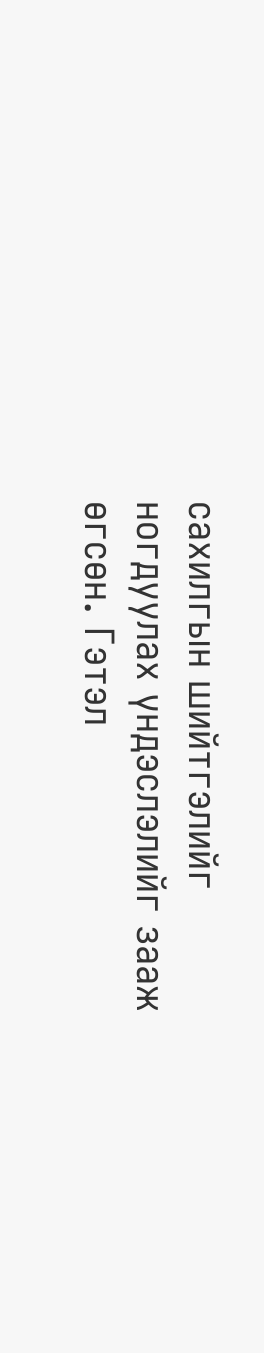сахилгын шийтгэлийг ногдуулах үндэслэлийг зааж өгсөн. Гэтэл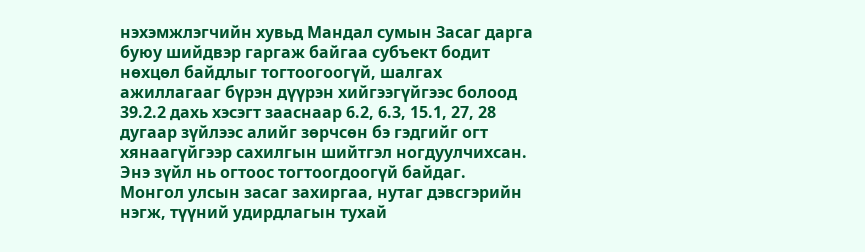нэхэмжлэгчийн хувьд Мандал сумын Засаг дарга буюу шийдвэр гаргаж байгаа субъект бодит нөхцөл байдлыг тогтоогоогүй, шалгах ажиллагааг бүрэн дүүрэн хийгээгүйгээс болоод 39.2.2 дахь хэсэгт зааснаар 6.2, 6.3, 15.1, 27, 28 дугаар зүйлээс алийг зөрчсөн бэ гэдгийг огт хянаагүйгээр сахилгын шийтгэл ногдуулчихсан. Энэ зүйл нь огтоос тогтоогдоогүй байдаг.
Монгол улсын засаг захиргаа, нутаг дэвсгэрийн нэгж, түүний удирдлагын тухай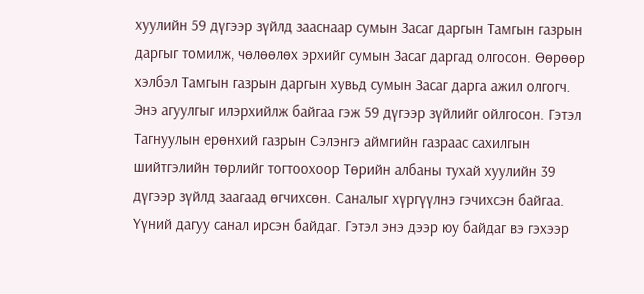хуулийн 59 дүгээр зүйлд зааснаар сумын Засаг даргын Тамгын газрын даргыг томилж, чөлөөлөх эрхийг сумын Засаг даргад олгосон. Өөрөөр хэлбэл Тамгын газрын даргын хувьд сумын Засаг дарга ажил олгогч. Энэ агуулгыг илэрхийлж байгаа гэж 59 дүгээр зүйлийг ойлгосон. Гэтэл Тагнуулын ерөнхий газрын Сэлэнгэ аймгийн газраас сахилгын шийтгэлийн төрлийг тогтоохоор Төрийн албаны тухай хуулийн 39 дүгээр зүйлд заагаад өгчихсөн. Саналыг хүргүүлнэ гэчихсэн байгаа. Үүний дагуу санал ирсэн байдаг. Гэтэл энэ дээр юу байдаг вэ гэхээр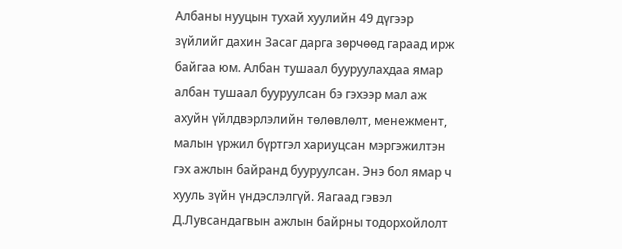Албаны нууцын тухай хуулийн 49 дүгээр зүйлийг дахин Засаг дарга зөрчөөд гараад ирж байгаа юм. Албан тушаал бууруулахдаа ямар албан тушаал бууруулсан бэ гэхээр мал аж ахуйн үйлдвэрлэлийн төлөвлөлт, менежмент, малын үржил бүртгэл хариуцсан мэргэжилтэн гэх ажлын байранд бууруулсан. Энэ бол ямар ч хууль зүйн үндэслэлгүй. Яагаад гэвэл Д.Лувсандагвын ажлын байрны тодорхойлолт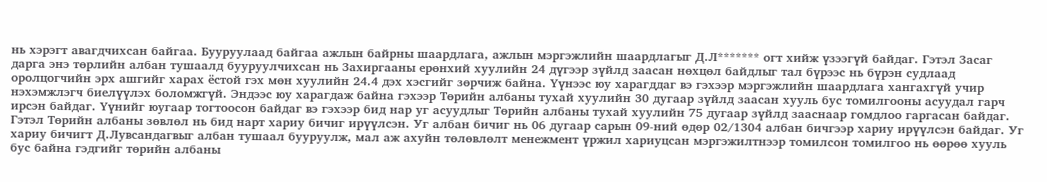нь хэрэгт авагдчихсан байгаа. Бууруулаад байгаа ажлын байрны шаардлага, ажлын мэргэжлийн шаардлагыг Д.Л******* огт хийж үзээгүй байдаг. Гэтэл Засаг дарга энэ төрлийн албан тушаалд бууруулчихсан нь Захиргааны ерөнхий хуулийн 24 дүгээр зүйлд заасан нөхцөл байдлыг тал бүрээс нь бүрэн судлаад оролцогчийн эрх ашгийг харах ёстой гэх мөн хуулийн 24.4 дэх хэсгийг зөрчиж байна. Үүнээс юу харагддаг вэ гэхээр мэргэжлийн шаардлага хангахгүй учир нэхэмжлэгч биелүүлэх боломжгүй. Эндээс юу харагдаж байна гэхээр Төрийн албаны тухай хуулийн 30 дугаар зүйлд заасан хууль бус томилгооны асуудал гарч ирсэн байдаг. Үүнийг юугаар тогтоосон байдаг вэ гэхээр бид нар уг асуудлыг Төрийн албаны тухай хуулийн 75 дугаар зүйлд зааснаар гомдлоо гаргасан байдаг. Гэтэл Төрийн албаны зөвлөл нь бид нарт хариу бичиг ирүүлсэн. Уг албан бичиг нь 06 дугаар сарын 09-ний өдөр 02/1304 албан бичгээр хариу ирүүлсэн байдаг. Уг хариу бичигт Д.Лувсандагвыг албан тушаал бууруулж, мал аж ахуйн төлөвлөлт менежмент үржил хариуцсан мэргэжилтнээр томилсон томилгоо нь өөрөө хууль бус байна гэдгийг төрийн албаны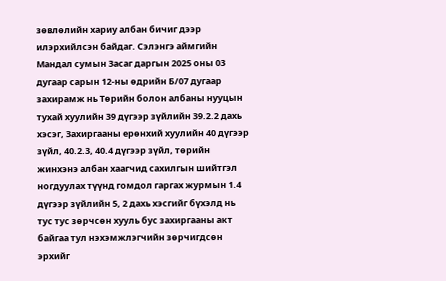зөвлөлийн хариу албан бичиг дээр илэрхийлсэн байдаг. Сэлэнгэ аймгийн Мандал сумын Засаг даргын 2025 оны 03 дугаар сарын 12-ны өдрийн Б/07 дугаар захирамж нь Төрийн болон албаны нууцын тухай хуулийн 39 дүгээр зүйлийн 39.2.2 дахь хэсэг, Захиргааны ерөнхий хуулийн 40 дүгээр зүйл, 40.2.3, 40.4 дүгээр зүйл, төрийн жинхэнэ албан хаагчид сахилгын шийтгэл ногдуулах түүнд гомдол гаргах журмын 1.4 дүгээр зүйлийн 5, 2 дахь хэсгийг бүхэлд нь тус тус зөрчсөн хууль бус захиргааны акт байгаа тул нэхэмжлэгчийн зөрчигдсөн эрхийг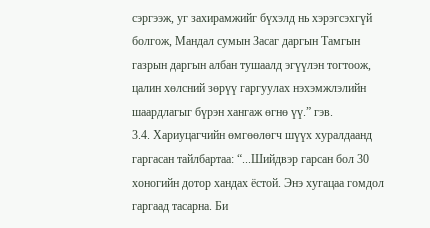сэргээж, уг захирамжийг бүхэлд нь хэрэгсэхгүй болгож, Мандал сумын Засаг даргын Тамгын газрын даргын албан тушаалд эгүүлэн тогтоож, цалин хөлсний зөрүү гаргуулах нэхэмжлэлийн шаардлагыг бүрэн хангаж өгнө үү.” гэв.
3.4. Хариуцагчийн өмгөөлөгч шүүх хуралдаанд гаргасан тайлбартаа: “...Шийдвэр гарсан бол 30 хоногийн дотор хандах ёстой. Энэ хугацаа гомдол гаргаад тасарна. Би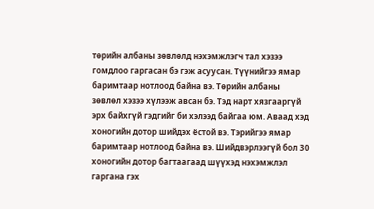төрийн албаны зөвлөлд нэхэмжлэгч тал хэзээ гомдлоо гаргасан бэ гэж асуусан. Түүнийгээ ямар баримтаар нотлоод байна вэ. Төрийн албаны зөвлөл хэзээ хүлээж авсан бэ. Тэд нарт хязгааргүй эрх байхгүй гэдгийг би хэлээд байгаа юм. Аваад хэд хоногийн дотор шийдэх ёстой вэ. Тэрийгээ ямар баримтаар нотлоод байна вэ. Шийдвэрлээгүй бол 30 хоногийн дотор багтаагаад шүүхэд нэхэмжлэл гаргана гэх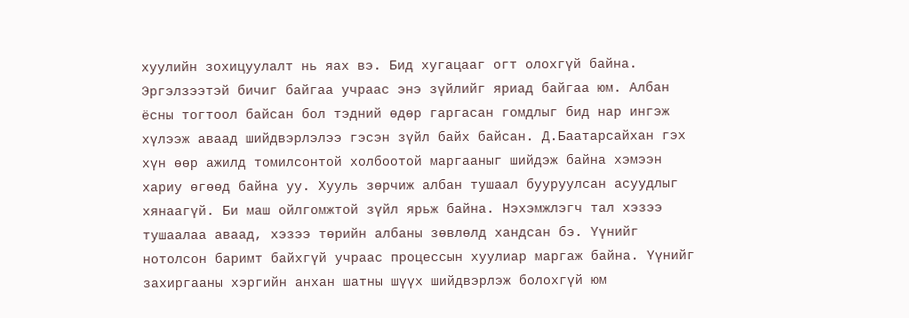хуулийн зохицуулалт нь яах вэ. Бид хугацааг огт олохгүй байна. Эргэлзээтэй бичиг байгаа учраас энэ зүйлийг яриад байгаа юм. Албан ёсны тогтоол байсан бол тэдний өдөр гаргасан гомдлыг бид нар ингэж хүлээж аваад шийдвэрлэлээ гэсэн зүйл байх байсан. Д.Баатарсайхан гэх хүн өөр ажилд томилсонтой холбоотой маргааныг шийдэж байна хэмээн хариу өгөөд байна уу. Хууль зөрчиж албан тушаал бууруулсан асуудлыг хянаагүй. Би маш ойлгомжтой зүйл ярьж байна. Нэхэмжлэгч тал хэзээ тушаалаа аваад, хэзээ төрийн албаны зөвлөлд хандсан бэ. Үүнийг нотолсон баримт байхгүй учраас процессын хуулиар маргаж байна. Үүнийг захиргааны хэргийн анхан шатны шүүх шийдвэрлэж болохгүй юм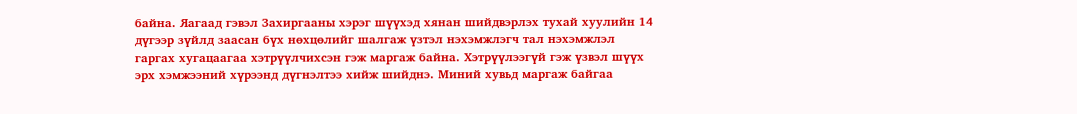байна. Яагаад гэвэл Захиргааны хэрэг шүүхэд хянан шийдвэрлэх тухай хуулийн 14 дүгээр зүйлд заасан бүх нөхцөлийг шалгаж үзтэл нэхэмжлэгч тал нэхэмжлэл гаргах хугацаагаа хэтрүүлчихсэн гэж маргаж байна. Хэтрүүлээгүй гэж үзвэл шүүх эрх хэмжээний хүрээнд дүгнэлтээ хийж шийднэ. Миний хувьд маргаж байгаа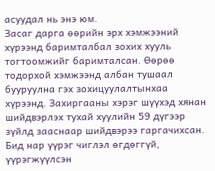асуудал нь энэ юм.
Засаг дарга өөрийн эрх хэмжээний хүрээнд баримталбал зохих хууль тогтоомжийг баримталсан. Өөрөө тодорхой хэмжээнд албан тушаал бууруулна гэх зохицуулалтынхаа хүрээнд. Захиргааны хэрэг шүүхэд хянан шийдвэрлэх тухай хуулийн 59 дүгээр зүйлд зааснаар шийдвэрээ гаргачихсан. Бид нар үүрэг чиглэл өгдөггүй, үүрэгжүүлсэн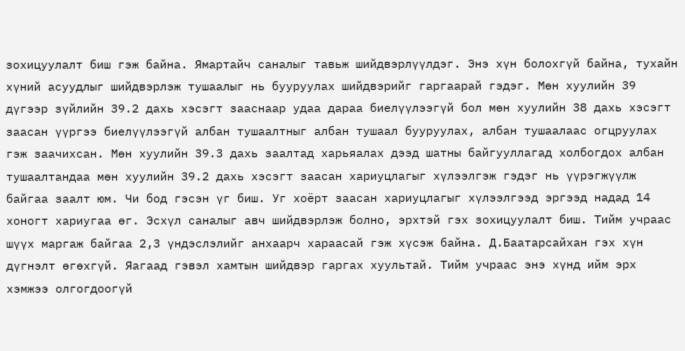зохицуулалт биш гэж байна. Ямартайч саналыг тавьж шийдвэрлүүлдэг. Энэ хүн болохгүй байна, тухайн хүний асуудлыг шийдвэрлэж тушаалыг нь бууруулах шийдвэрийг гаргаарай гэдэг. Мөн хуулийн 39 дүгээр зүйлийн 39.2 дахь хэсэгт зааснаар удаа дараа биелүүлээгүй бол мөн хуулийн 38 дахь хэсэгт заасан үүргээ биелүүлээгүй албан тушаалтныг албан тушаал бууруулах, албан тушаалаас огцруулах гэж заачихсан. Мөн хуулийн 39.3 дахь заалтад харьяалах дээд шатны байгууллагад холбогдох албан тушаалтандаа мөн хуулийн 39.2 дахь хэсэгт заасан хариуцлагыг хүлээлгэж гэдэг нь үүрэгжүүлж байгаа заалт юм. Чи бод гэсэн үг биш. Уг хоёрт заасан хариуцлагыг хүлээлгээд эргээд надад 14 хоногт хариугаа өг. Эсхүл саналыг авч шийдвэрлэж болно, эрхтэй гэх зохицуулалт биш. Тийм учраас шүүх маргаж байгаа 2,3 үндэслэлийг анхаарч хараасай гэж хүсэж байна. Д.Баатарсайхан гэх хүн дүгнэлт өгөхгүй. Яагаад гэвэл хамтын шийдвэр гаргах хуультай. Тийм учраас энэ хүнд ийм эрх хэмжээ олгогдоогүй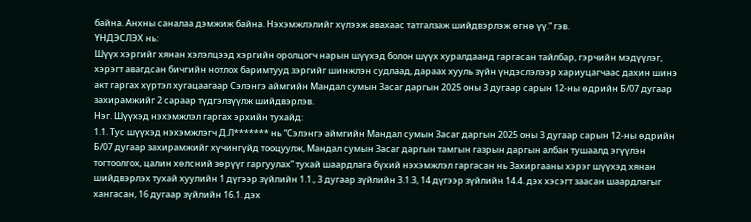байна. Анхны саналаа дэмжиж байна. Нэхэмжлэлийг хүлээж авахаас татгалзаж шийдвэрлэж өгнө үү.” гэв.
ҮНДЭСЛЭХ нь:
Шүүх хэргийг хянан хэлэлцээд хэргийн оролцогч нарын шүүхэд болон шүүх хуралдаанд гаргасан тайлбар, гэрчийн мэдүүлэг, хэрэгт авагдсан бичгийн нотлох баримтууд зэргийг шинжлэн судлаад, дараах хууль зүйн үндэслэлээр хариуцагчаас дахин шинэ акт гаргах хүртэл хугацаагаар Сэлэнгэ аймгийн Мандал сумын Засаг даргын 2025 оны 3 дугаар сарын 12-ны өдрийн Б/07 дугаар захирамжийг 2 сараар түдгэлзүүлж шийдвэрлэв.
Нэг. Шүүхэд нэхэмжлэл гаргах эрхийн тухайд:
1.1. Тус шүүхэд нэхэмжлэгч Д.Л******* нь “Сэлэнгэ аймгийн Мандал сумын Засаг даргын 2025 оны 3 дугаар сарын 12-ны өдрийн Б/07 дугаар захирамжийг хүчингүйд тооцуулж, Мандал сумын Засаг даргын тамгын газрын даргын албан тушаалд эгүүлэн тогтоолгох, цалин хөлсний зөрүүг гаргуулах” тухай шаардлага бүхий нэхэмжлэл гаргасан нь Захиргааны хэрэг шүүхэд хянан шийдвэрлэх тухай хуулийн 1 дүгээр зүйлийн 1.1., 3 дугаар зүйлийн 3.1.3, 14 дүгээр зүйлийн 14.4. дэх хэсэгт заасан шаардлагыг хангасан, 16 дугаар зүйлийн 16.1. дэх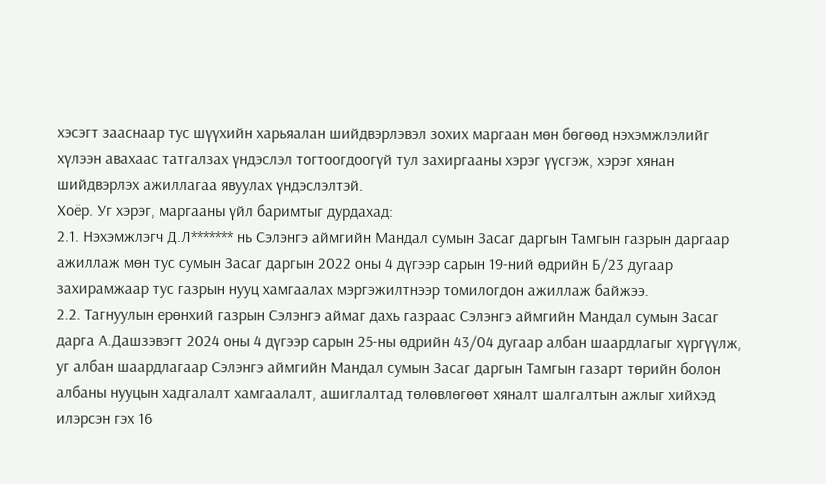хэсэгт зааснаар тус шүүхийн харьяалан шийдвэрлэвэл зохих маргаан мөн бөгөөд нэхэмжлэлийг хүлээн авахаас татгалзах үндэслэл тогтоогдоогүй тул захиргааны хэрэг үүсгэж, хэрэг хянан шийдвэрлэх ажиллагаа явуулах үндэслэлтэй.
Хоёр. Уг хэрэг, маргааны үйл баримтыг дурдахад:
2.1. Нэхэмжлэгч Д.Л******* нь Сэлэнгэ аймгийн Мандал сумын Засаг даргын Тамгын газрын даргаар ажиллаж мөн тус сумын Засаг даргын 2022 оны 4 дүгээр сарын 19-ний өдрийн Б/23 дугаар захирамжаар тус газрын нууц хамгаалах мэргэжилтнээр томилогдон ажиллаж байжээ.
2.2. Тагнуулын ерөнхий газрын Сэлэнгэ аймаг дахь газраас Сэлэнгэ аймгийн Мандал сумын Засаг дарга А.Дашзэвэгт 2024 оны 4 дүгээр сарын 25-ны өдрийн 43/04 дугаар албан шаардлагыг хүргүүлж, уг албан шаардлагаар Сэлэнгэ аймгийн Мандал сумын Засаг даргын Тамгын газарт төрийн болон албаны нууцын хадгалалт хамгаалалт, ашиглалтад төлөвлөгөөт хяналт шалгалтын ажлыг хийхэд илэрсэн гэх 16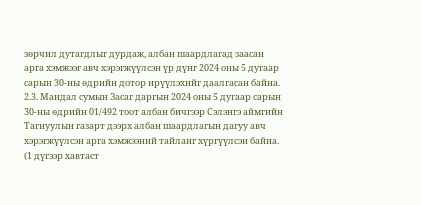зөрчил дутагдлыг дурдаж, албан шаардлагад заасан арга хэмжээг авч хэрэгжүүлсэн үр дүнг 2024 оны 5 дугаар сарын 30-ны өдрийн дотор ирүүлэхийг даалгасан байна.
2.3. Мандал сумын Засаг даргын 2024 оны 5 дугаар сарын 30-ны өдрийн 01/492 тоот албан бичгээр Сэлэнгэ аймгийн Тагнуулын газарт дээрх албан шаардлагын дагуу авч хэрэгжүүлсэн арга хэмжээний тайланг хүргүүлсэн байна. (1 дүгээр хавтаст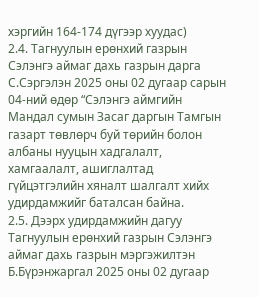хэргийн 164-174 дүгээр хуудас)
2.4. Тагнуулын ерөнхий газрын Сэлэнгэ аймаг дахь газрын дарга С.Сэргэлэн 2025 оны 02 дугаар сарын 04-ний өдөр “Сэлэнгэ аймгийн Мандал сумын Засаг даргын Тамгын газарт төвлөрч буй төрийн болон албаны нууцын хадгалалт, хамгаалалт, ашиглалтад гүйцэтгэлийн хяналт шалгалт хийх удирдамжийг баталсан байна.
2.5. Дээрх удирдамжийн дагуу Тагнуулын ерөнхий газрын Сэлэнгэ аймаг дахь газрын мэргэжилтэн Б.Бүрэнжаргал 2025 оны 02 дугаар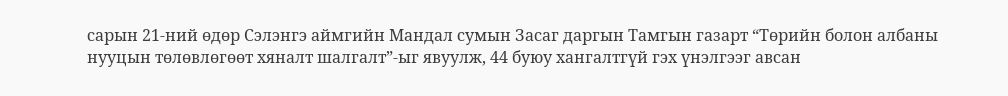сарын 21-ний өдөр Сэлэнгэ аймгийн Мандал сумын Засаг даргын Тамгын газарт “Төрийн болон албаны нууцын төлөвлөгөөт хяналт шалгалт”-ыг явуулж, 44 буюу хангалтгүй гэх үнэлгээг авсан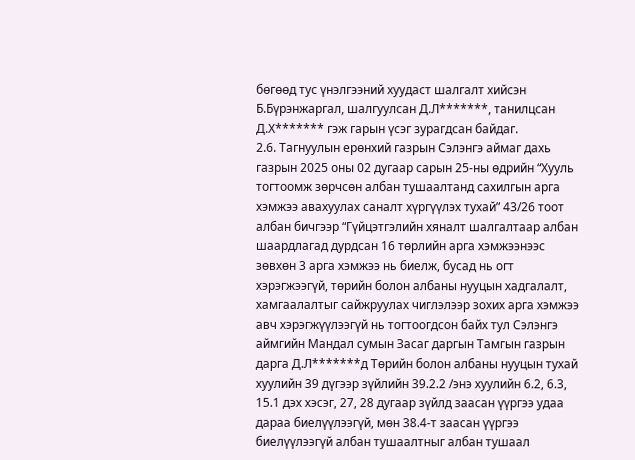бөгөөд тус үнэлгээний хуудаст шалгалт хийсэн Б.Бүрэнжаргал, шалгуулсан Д.Л*******, танилцсан Д.Х******* гэж гарын үсэг зурагдсан байдаг.
2.6. Тагнуулын ерөнхий газрын Сэлэнгэ аймаг дахь газрын 2025 оны 02 дугаар сарын 25-ны өдрийн “Хууль тогтоомж зөрчсөн албан тушаалтанд сахилгын арга хэмжээ авахуулах саналт хүргүүлэх тухай” 43/26 тоот албан бичгээр “Гүйцэтгэлийн хяналт шалгалтаар албан шаардлагад дурдсан 16 төрлийн арга хэмжээнээс зөвхөн 3 арга хэмжээ нь биелж, бусад нь огт хэрэгжээгүй, төрийн болон албаны нууцын хадгалалт, хамгаалалтыг сайжруулах чиглэлээр зохих арга хэмжээ авч хэрэгжүүлээгүй нь тогтоогдсон байх тул Сэлэнгэ аймгийн Мандал сумын Засаг даргын Тамгын газрын дарга Д.Л*******д Төрийн болон албаны нууцын тухай хуулийн 39 дүгээр зүйлийн 39.2.2 /энэ хуулийн 6.2, 6.3, 15.1 дэх хэсэг, 27, 28 дугаар зүйлд заасан үүргээ удаа дараа биелүүлээгүй, мөн 38.4-т заасан үүргээ биелүүлээгүй албан тушаалтныг албан тушаал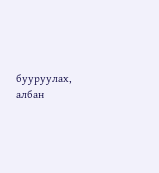бууруулах, албан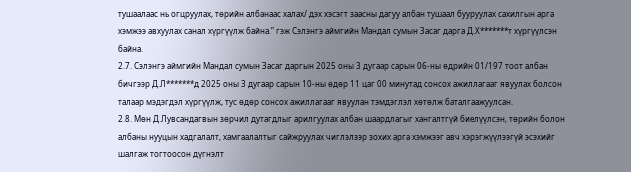тушаалаас нь огцруулах, төрийн албанаас халах/ дэх хэсэгт заасны дагуу албан тушаал бууруулах сахилгын арга хэмжээ авхуулах санал хүргүүлж байна.” гэж Сэлэнгэ аймгийн Мандал сумын Засаг дарга Д.Х*******т хүргүүлсэн байна.
2.7. Сэлэнгэ аймгийн Мандал сумын Засаг даргын 2025 оны 3 дугаар сарын 06-ны өдрийн 01/197 тоот албан бичгээр Д.Л*******д 2025 оны 3 дугаар сарын 10-ны өдөр 11 цаг 00 минутад сонсох ажиллагааг явуулах болсон талаар мэдэгдэл хүргүүлж, тус өдөр сонсох ажиллагааг явуулан тэмдэглэл хөтөлж баталгаажуулсан.
2.8. Мөн Д.Лувсандагвын зөрчил дутагдлыг арилгуулах албан шаардлагыг хангалтгүй биелүүлсэн, төрийн болон албаны нууцын хадгалалт, хамгаалалтыг сайжруулах чиглэлээр зохих арга хэмжээг авч хэрэгжүүлээгүй эсэхийг шалгаж тогтоосон дүгнэлт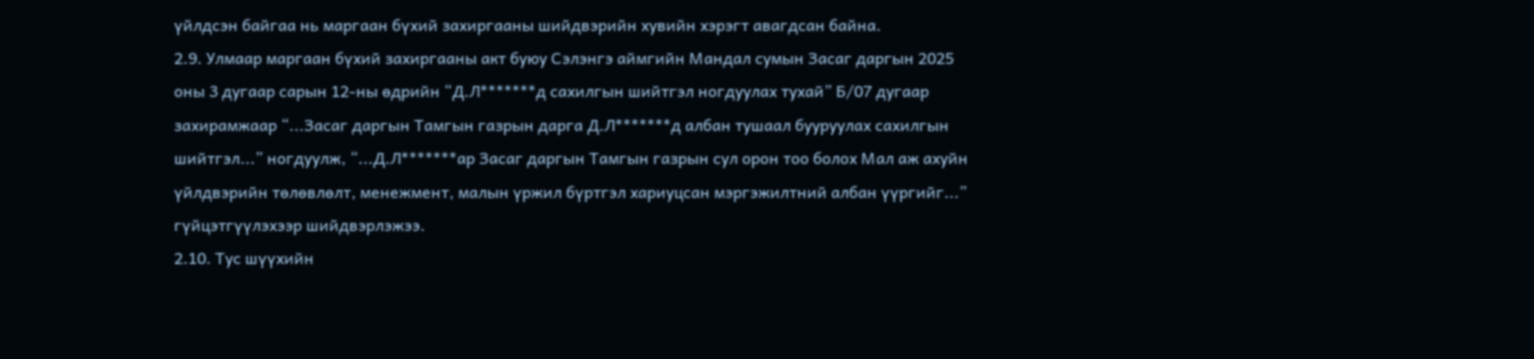үйлдсэн байгаа нь маргаан бүхий захиргааны шийдвэрийн хувийн хэрэгт авагдсан байна.
2.9. Улмаар маргаан бүхий захиргааны акт буюу Сэлэнгэ аймгийн Мандал сумын Засаг даргын 2025 оны 3 дугаар сарын 12-ны өдрийн “Д.Л*******д сахилгын шийтгэл ногдуулах тухай” Б/07 дугаар захирамжаар “...Засаг даргын Тамгын газрын дарга Д.Л*******д албан тушаал бууруулах сахилгын шийтгэл...” ногдуулж, “...Д.Л*******ар Засаг даргын Тамгын газрын сул орон тоо болох Мал аж ахуйн үйлдвэрийн төлөвлөлт, менежмент, малын үржил бүртгэл хариуцсан мэргэжилтний албан үүргийг...” гүйцэтгүүлэхээр шийдвэрлэжээ.
2.10. Тус шүүхийн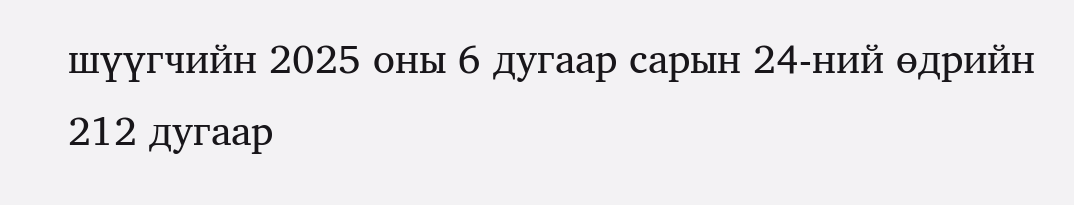шүүгчийн 2025 оны 6 дугаар сарын 24-ний өдрийн 212 дугаар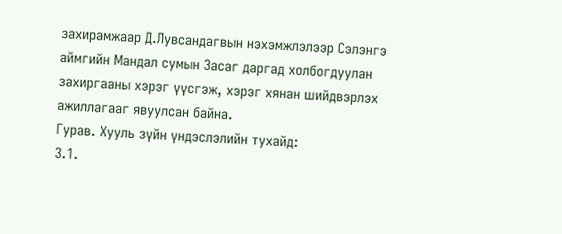захирамжаар Д.Лувсандагвын нэхэмжлэлээр Сэлэнгэ аймгийн Мандал сумын Засаг даргад холбогдуулан захиргааны хэрэг үүсгэж, хэрэг хянан шийдвэрлэх ажиллагааг явуулсан байна.
Гурав. Хууль зүйн үндэслэлийн тухайд:
3.1.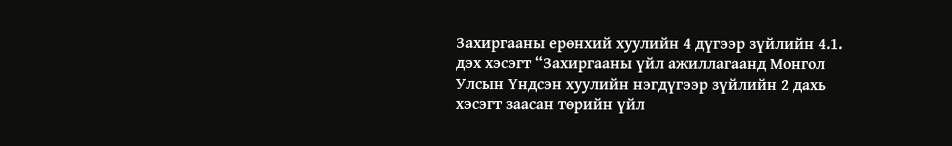Захиргааны ерөнхий хуулийн 4 дүгээр зүйлийн 4.1. дэх хэсэгт “Захиргааны үйл ажиллагаанд Монгол Улсын Үндсэн хуулийн нэгдүгээр зүйлийн 2 дахь хэсэгт заасан төрийн үйл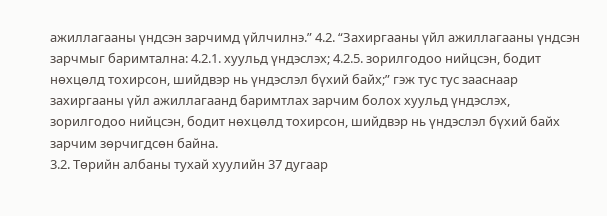ажиллагааны үндсэн зарчимд үйлчилнэ.” 4.2. “Захиргааны үйл ажиллагааны үндсэн зарчмыг баримтална: 4.2.1. хуульд үндэслэх; 4.2.5. зорилгодоо нийцсэн, бодит нөхцөлд тохирсон, шийдвэр нь үндэслэл бүхий байх;” гэж тус тус зааснаар захиргааны үйл ажиллагаанд баримтлах зарчим болох хуульд үндэслэх, зорилгодоо нийцсэн, бодит нөхцөлд тохирсон, шийдвэр нь үндэслэл бүхий байх зарчим зөрчигдсөн байна.
3.2. Төрийн албаны тухай хуулийн 37 дугаар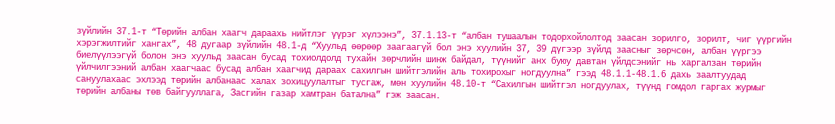зүйлийн 37.1-т “Төрийн албан хаагч дараахь нийтлэг үүрэг хүлээнэ”, 37.1.13-т “албан тушаалын тодорхойлолтод заасан зорилго, зорилт, чиг үүргийн хэрэгжилтийг хангах”, 48 дугаар зүйлийн 48.1-д “Хуульд өөрөөр заагаагүй бол энэ хуулийн 37, 39 дүгээр зүйлд заасныг зөрчсөн, албан үүргээ биелүүлээгүй болон энэ хуульд заасан бусад тохиолдолд тухайн зөрчлийн шинж байдал, түүнийг анх буюу давтан үйлдсэнийг нь харгалзан төрийн үйлчилгээний албан хаагчаас бусад албан хаагчид дараах сахилгын шийтгэлийн аль тохирохыг ногдуулна” гээд 48.1.1-48.1.6 дахь заалтуудад сануулахаас эхлээд төрийн албанаас халах зохицуулалтыг тусгаж, мөн хуулийн 48.10-т “Сахилгын шийтгэл ногдуулах, түүнд гомдол гаргах журмыг төрийн албаны төв байгууллага, Засгийн газар хамтран батална” гэж заасан.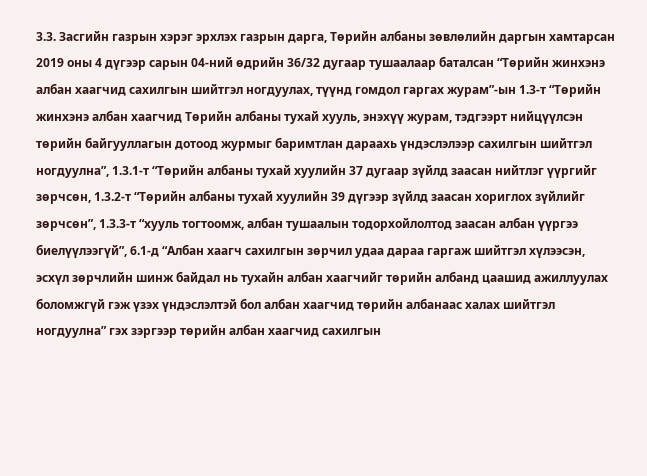3.3. Засгийн газрын хэрэг эрхлэх газрын дарга, Төрийн албаны зөвлөлийн даргын хамтарсан 2019 оны 4 дүгээр сарын 04-ний өдрийн 36/32 дугаар тушаалаар баталсан “Төрийн жинхэнэ албан хаагчид сахилгын шийтгэл ногдуулах, түүнд гомдол гаргах журам”-ын 1.3-т “Төрийн жинхэнэ албан хаагчид Төрийн албаны тухай хууль, энэхүү журам, тэдгээрт нийцүүлсэн төрийн байгууллагын дотоод журмыг баримтлан дараахь үндэслэлээр сахилгын шийтгэл ногдуулна”, 1.3.1-т “Төрийн албаны тухай хуулийн 37 дугаар зүйлд заасан нийтлэг үүргийг зөрчсөн, 1.3.2-т “Төрийн албаны тухай хуулийн 39 дүгээр зүйлд заасан хориглох зүйлийг зөрчсөн”, 1.3.3-т “хууль тогтоомж, албан тушаалын тодорхойлолтод заасан албан үүргээ биелүүлээгүй”, 6.1-д “Албан хаагч сахилгын зөрчил удаа дараа гаргаж шийтгэл хүлээсэн, эсхүл зөрчлийн шинж байдал нь тухайн албан хаагчийг төрийн албанд цаашид ажиллуулах боломжгүй гэж үзэх үндэслэлтэй бол албан хаагчид төрийн албанаас халах шийтгэл ногдуулна” гэх зэргээр төрийн албан хаагчид сахилгын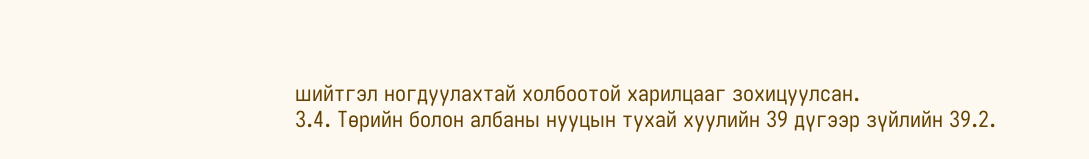шийтгэл ногдуулахтай холбоотой харилцааг зохицуулсан.
3.4. Төрийн болон албаны нууцын тухай хуулийн 39 дүгээр зүйлийн 39.2.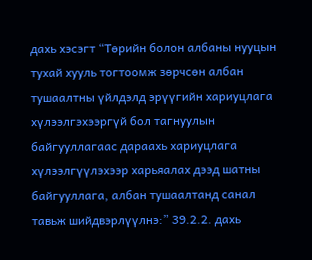дахь хэсэгт “Төрийн болон албаны нууцын тухай хууль тогтоомж зөрчсөн албан тушаалтны үйлдэлд эрүүгийн хариуцлага хүлээлгэхээргүй бол тагнуулын байгууллагаас дараахь хариуцлага хүлээлгүүлэхээр харьяалах дээд шатны байгууллага, албан тушаалтанд санал тавьж шийдвэрлүүлнэ:” 39.2.2. дахь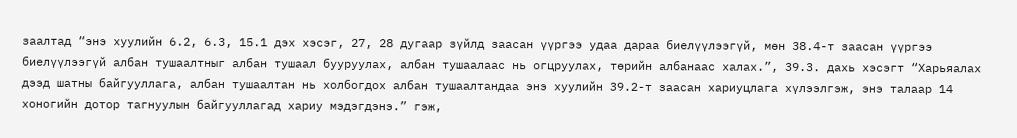заалтад “энэ хуулийн 6.2, 6.3, 15.1 дэх хэсэг, 27, 28 дугаар зүйлд заасан үүргээ удаа дараа биелүүлээгүй, мөн 38.4-т заасан үүргээ биелүүлээгүй албан тушаалтныг албан тушаал бууруулах, албан тушаалаас нь огцруулах, төрийн албанаас халах.”, 39.3. дахь хэсэгт “Харьяалах дээд шатны байгууллага, албан тушаалтан нь холбогдох албан тушаалтандаа энэ хуулийн 39.2-т заасан хариуцлага хүлээлгэж, энэ талаар 14 хоногийн дотор тагнуулын байгууллагад хариу мэдэгдэнэ.” гэж,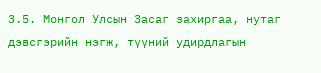3.5. Монгол Улсын Засаг захиргаа, нутаг дэвсгэрийн нэгж, түүний удирдлагын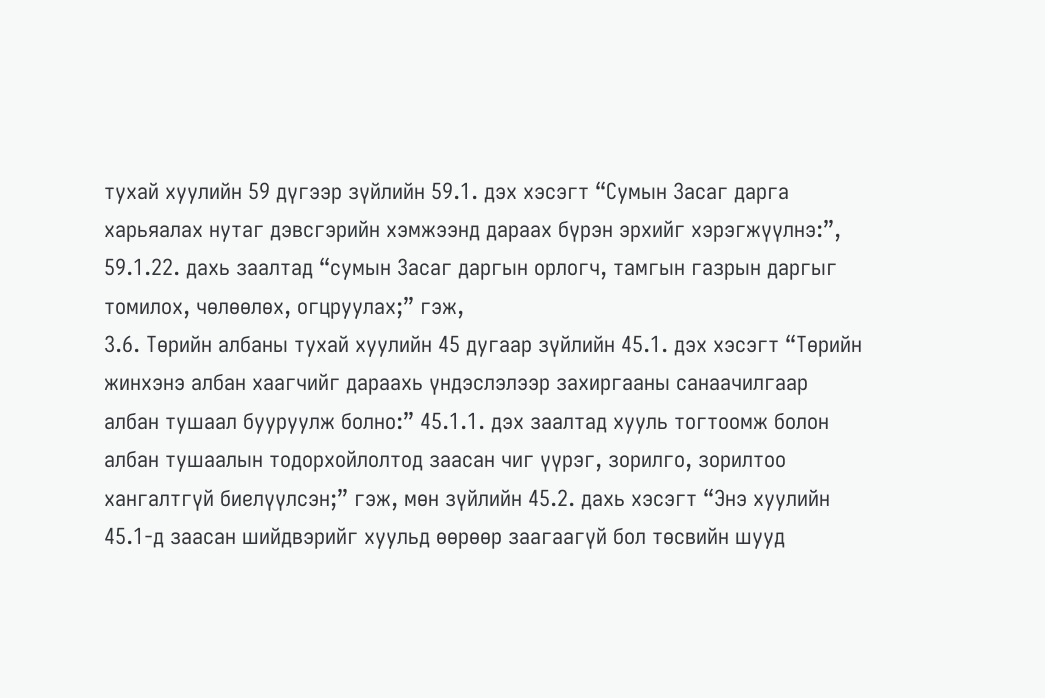тухай хуулийн 59 дүгээр зүйлийн 59.1. дэх хэсэгт “Сумын Засаг дарга харьяалах нутаг дэвсгэрийн хэмжээнд дараах бүрэн эрхийг хэрэгжүүлнэ:”, 59.1.22. дахь заалтад “сумын Засаг даргын орлогч, тамгын газрын даргыг томилох, чөлөөлөх, огцруулах;” гэж,
3.6. Төрийн албаны тухай хуулийн 45 дугаар зүйлийн 45.1. дэх хэсэгт “Төрийн жинхэнэ албан хаагчийг дараахь үндэслэлээр захиргааны санаачилгаар албан тушаал бууруулж болно:” 45.1.1. дэх заалтад хууль тогтоомж болон албан тушаалын тодорхойлолтод заасан чиг үүрэг, зорилго, зорилтоо хангалтгүй биелүүлсэн;” гэж, мөн зүйлийн 45.2. дахь хэсэгт “Энэ хуулийн 45.1-д заасан шийдвэрийг хуульд өөрөөр заагаагүй бол төсвийн шууд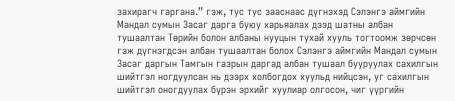захирагч гаргана.” гэж, тус тус зааснаас дүгнэхэд Сэлэнгэ аймгийн Мандал сумын Засаг дарга буюу харьяалах дээд шатны албан тушаалтан Төрийн болон албаны нууцын тухай хууль тогтоомж зөрчсөн гэж дүгнэгдсэн албан тушаалтан болох Сэлэнгэ аймгийн Мандал сумын Засаг даргын Тамгын газрын даргад албан тушаал бууруулах сахилгын шийтгэл ногдуулсан нь дээрх холбогдох хуульд нийцсэн, уг сахилгын шийтгэл оногдуулах бүрэн эрхийг хуулиар олгосон, чиг үүргийн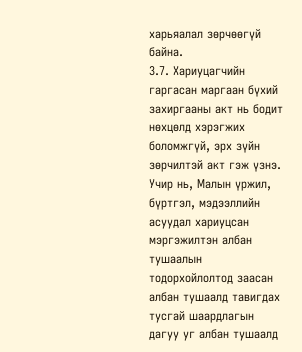харьяалал зөрчөөгүй байна.
3.7. Хариуцагчийн гаргасан маргаан бүхий захиргааны акт нь бодит нөхцөлд хэрэгжих боломжгүй, эрх зүйн зөрчилтэй акт гэж үзнэ. Учир нь, Малын үржил, бүртгэл, мэдээллийн асуудал хариуцсан мэргэжилтэн албан тушаалын тодорхойлолтод заасан албан тушаалд тавигдах тусгай шаардлагын дагуу уг албан тушаалд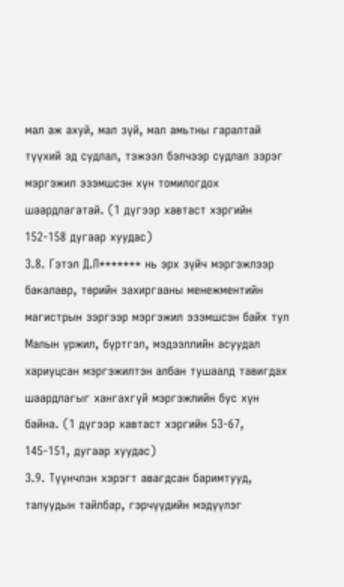мал аж ахуй, мал зүй, мал амьтны гаралтай түүхий эд судлал, тэжээл бэлчээр судлал зэрэг мэргэжил эзэмшсэн хүн томилогдох шаардлагатай. (1 дүгээр хавтаст хэргийн 152-158 дугаар хуудас)
3.8. Гэтэл Д.Л******* нь эрх зүйч мэргэжлээр бакалавр, төрийн захиргааны менежментийн магистрын зэргээр мэргэжил эзэмшсэн байх тул Малын үржил, бүртгэл, мэдээллийн асуудал хариуцсан мэргэжилтэн албан тушаалд тавигдах шаардлагыг хангахгүй мэргэжлийн бус хүн байна. (1 дүгээр хавтаст хэргийн 53-67, 145-151, дугаар хуудас)
3.9. Түүнчлэн хэрэгт авагдсан баримтууд, талуудын тайлбар, гэрчүүдийн мэдүүлэг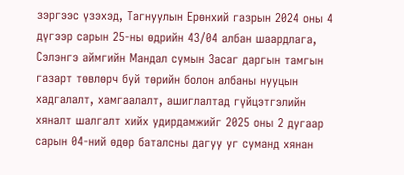зэргээс үзэхэд, Тагнуулын Ерөнхий газрын 2024 оны 4 дүгээр сарын 25-ны өдрийн 43/04 албан шаардлага, Сэлэнгэ аймгийн Мандал сумын Засаг даргын тамгын газарт төвлөрч буй төрийн болон албаны нууцын хадгалалт, хамгаалалт, ашиглалтад гүйцэтгэлийн хяналт шалгалт хийх удирдамжийг 2025 оны 2 дугаар сарын 04-ний өдөр баталсны дагуу уг суманд хянан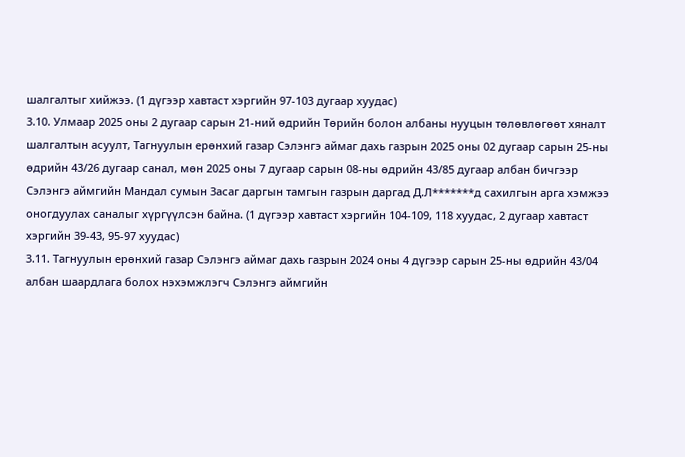шалгалтыг хийжээ. (1 дүгээр хавтаст хэргийн 97-103 дугаар хуудас)
3.10. Улмаар 2025 оны 2 дугаар сарын 21-ний өдрийн Төрийн болон албаны нууцын төлөвлөгөөт хяналт шалгалтын асуулт, Тагнуулын ерөнхий газар Сэлэнгэ аймаг дахь газрын 2025 оны 02 дугаар сарын 25-ны өдрийн 43/26 дугаар санал, мөн 2025 оны 7 дугаар сарын 08-ны өдрийн 43/85 дугаар албан бичгээр Сэлэнгэ аймгийн Мандал сумын Засаг даргын тамгын газрын даргад Д.Л*******д сахилгын арга хэмжээ оногдуулах саналыг хүргүүлсэн байна. (1 дүгээр хавтаст хэргийн 104-109, 118 хуудас, 2 дугаар хавтаст хэргийн 39-43, 95-97 хуудас)
3.11. Тагнуулын ерөнхий газар Сэлэнгэ аймаг дахь газрын 2024 оны 4 дүгээр сарын 25-ны өдрийн 43/04 албан шаардлага болох нэхэмжлэгч Сэлэнгэ аймгийн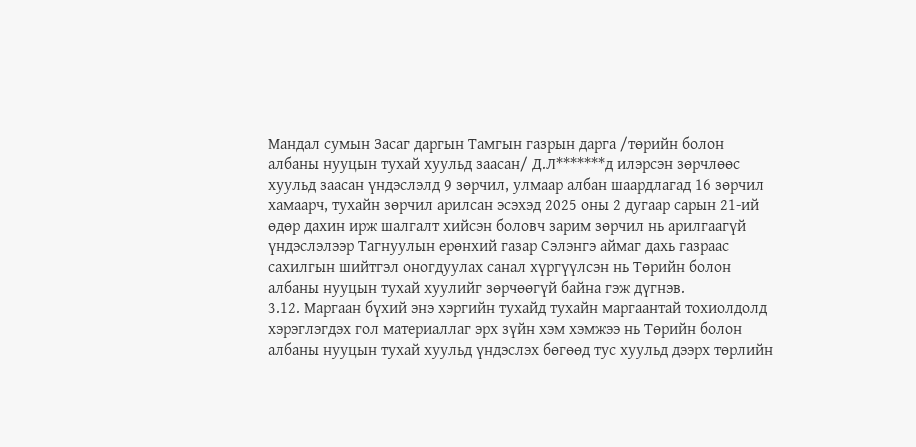Мандал сумын Засаг даргын Тамгын газрын дарга /төрийн болон албаны нууцын тухай хуульд заасан/ Д.Л*******д илэрсэн зөрчлөөс хуульд заасан үндэслэлд 9 зөрчил, улмаар албан шаардлагад 16 зөрчил хамаарч, тухайн зөрчил арилсан эсэхэд 2025 оны 2 дугаар сарын 21-ий өдөр дахин ирж шалгалт хийсэн боловч зарим зөрчил нь арилгаагүй үндэслэлээр Тагнуулын ерөнхий газар Сэлэнгэ аймаг дахь газраас сахилгын шийтгэл оногдуулах санал хүргүүлсэн нь Төрийн болон албаны нууцын тухай хуулийг зөрчөөгүй байна гэж дүгнэв.
3.12. Маргаан бүхий энэ хэргийн тухайд тухайн маргаантай тохиолдолд хэрэглэгдэх гол материаллаг эрх зүйн хэм хэмжээ нь Төрийн болон албаны нууцын тухай хуульд үндэслэх бөгөөд тус хуульд дээрх төрлийн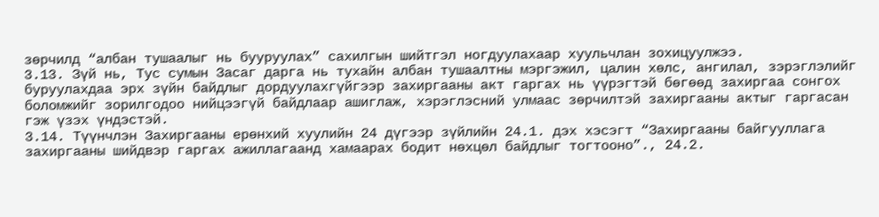зөрчилд “албан тушаалыг нь бууруулах” сахилгын шийтгэл ногдуулахаар хуульчлан зохицуулжээ.
3.13. Зүй нь, Тус сумын Засаг дарга нь тухайн албан тушаалтны мэргэжил, цалин хөлс, ангилал, зэрэглэлийг буруулахдаа эрх зүйн байдлыг дордуулахгүйгээр захиргааны акт гаргах нь үүрэгтэй бөгөөд захиргаа сонгох боломжийг зорилгодоо нийцээгүй байдлаар ашиглаж, хэрэглэсний улмаас зөрчилтэй захиргааны актыг гаргасан гэж үзэх үндэстэй.
3.14. Түүнчлэн Захиргааны ерөнхий хуулийн 24 дүгээр зүйлийн 24.1. дэх хэсэгт “Захиргааны байгууллага захиргааны шийдвэр гаргах ажиллагаанд хамаарах бодит нөхцөл байдлыг тогтооно”., 24.2.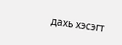дахь хэсэгт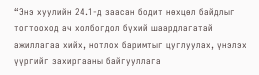“Энэ хуулийн 24.1-д заасан бодит нөхцөл байдлыг тогтооход ач холбогдол бүхий шаардлагатай ажиллагаа хийх, нотлох баримтыг цуглуулах, үнэлэх үүргийг захиргааны байгууллага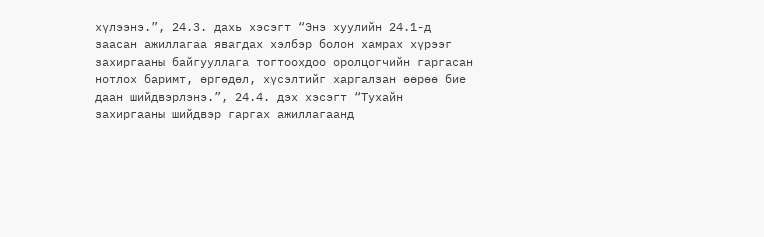хүлээнэ.”, 24.3. дахь хэсэгт “Энэ хуулийн 24.1-д заасан ажиллагаа явагдах хэлбэр болон хамрах хүрээг захиргааны байгууллага тогтоохдоо оролцогчийн гаргасан нотлох баримт, өргөдөл, хүсэлтийг харгалзан өөрөө бие даан шийдвэрлэнэ.”, 24.4. дэх хэсэгт “Тухайн захиргааны шийдвэр гаргах ажиллагаанд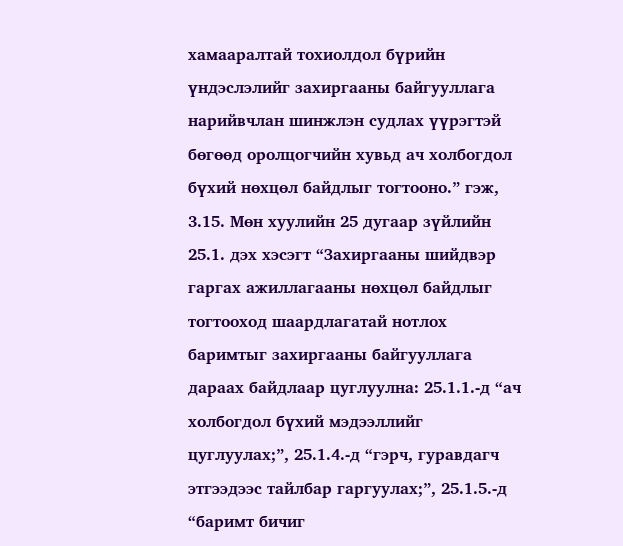хамааралтай тохиолдол бүрийн үндэслэлийг захиргааны байгууллага нарийвчлан шинжлэн судлах үүрэгтэй бөгөөд оролцогчийн хувьд ач холбогдол бүхий нөхцөл байдлыг тогтооно.” гэж,
3.15. Мөн хуулийн 25 дугаар зүйлийн 25.1. дэх хэсэгт “Захиргааны шийдвэр гаргах ажиллагааны нөхцөл байдлыг тогтооход шаардлагатай нотлох баримтыг захиргааны байгууллага дараах байдлаар цуглуулна: 25.1.1.-д “ач холбогдол бүхий мэдээллийг цуглуулах;”, 25.1.4.-д “гэрч, гуравдагч этгээдээс тайлбар гаргуулах;”, 25.1.5.-д “баримт бичиг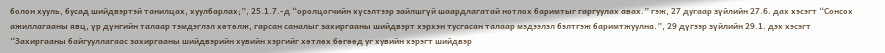болон хууль, бусад шийдвэртэй танилцах, хуулбарлах;”, 25.1.7.-д “оролцогчийн хүсэлтээр зайлшгүй шаардлагатай нотлох баримтыг гаргуулах авах.” гэж, 27 дугаар зүйлийн 27.6. дах хэсэгт “Сонсох ажиллагааны явц, үр дүнгийн талаар тэмдэглэл хөтөлж, гарсан саналыг захиргааны шийдвэрт хэрхэн тусгасан талаар мэдээлэл бэлтгэж баримтжуулна.”, 29 дүгээр зүйлийн 29.1. дэх хэсэгт “Захиргааны байгууллагаас захиргааны шийдвэрийн хувийн хэргийг хөтлөх бөгөөд уг хувийн хэрэгт шийдвэр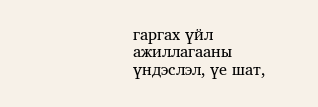гаргах үйл ажиллагааны үндэслэл, үе шат,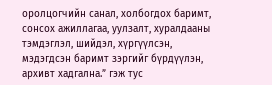оролцогчийн санал, холбогдох баримт, сонсох ажиллагаа, уулзалт, хуралдааны тэмдэглэл, шийдэл, хүргүүлсэн, мэдэгдсэн баримт зэргийг бүрдүүлэн, архивт хадгална.” гэж тус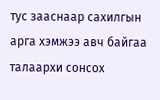тус зааснаар сахилгын арга хэмжээ авч байгаа талаархи сонсох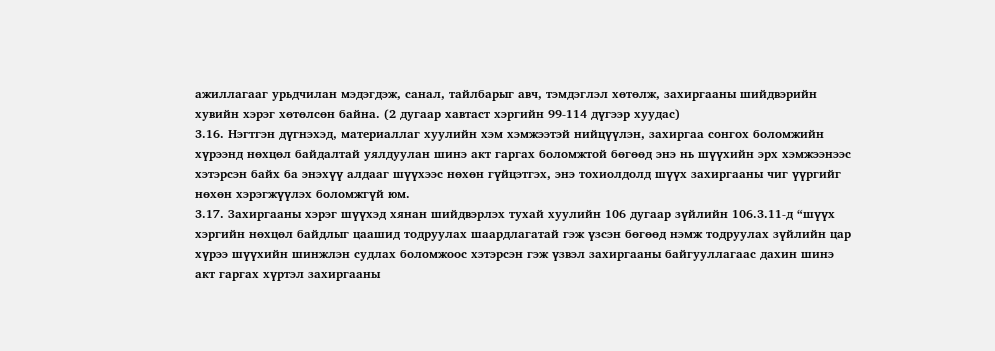ажиллагааг урьдчилан мэдэгдэж, санал, тайлбарыг авч, тэмдэглэл хөтөлж, захиргааны шийдвэрийн хувийн хэрэг хөтөлсөн байна. (2 дугаар хавтаст хэргийн 99-114 дүгээр хуудас)
3.16. Нэгтгэн дүгнэхэд, материаллаг хуулийн хэм хэмжээтэй нийцүүлэн, захиргаа сонгох боломжийн хүрээнд нөхцөл байдалтай уялдуулан шинэ акт гаргах боломжтой бөгөөд энэ нь шүүхийн эрх хэмжээнээс хэтэрсэн байх ба энэхүү алдааг шүүхээс нөхөн гүйцэтгэх, энэ тохиолдолд шүүх захиргааны чиг үүргийг нөхөн хэрэгжүүлэх боломжгүй юм.
3.17. Захиргааны хэрэг шүүхэд хянан шийдвэрлэх тухай хуулийн 106 дугаар зүйлийн 106.3.11-д “шүүх хэргийн нөхцөл байдлыг цаашид тодруулах шаардлагатай гэж үзсэн бөгөөд нэмж тодруулах зүйлийн цар хүрээ шүүхийн шинжлэн судлах боломжоос хэтэрсэн гэж үзвэл захиргааны байгууллагаас дахин шинэ акт гаргах хүртэл захиргааны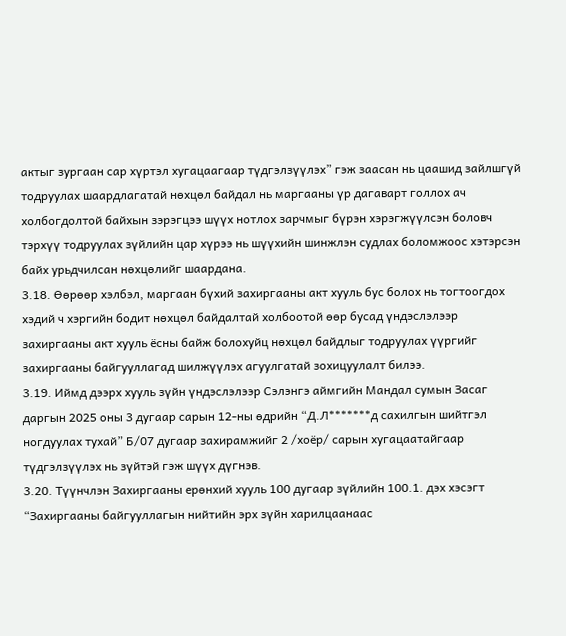актыг зургаан сар хүртэл хугацаагаар түдгэлзүүлэх” гэж заасан нь цаашид зайлшгүй тодруулах шаардлагатай нөхцөл байдал нь маргааны үр дагаварт голлох ач холбогдолтой байхын зэрэгцээ шүүх нотлох зарчмыг бүрэн хэрэгжүүлсэн боловч тэрхүү тодруулах зүйлийн цар хүрээ нь шүүхийн шинжлэн судлах боломжоос хэтэрсэн байх урьдчилсан нөхцөлийг шаардана.
3.18. Өөрөөр хэлбэл, маргаан бүхий захиргааны акт хууль бус болох нь тогтоогдох хэдий ч хэргийн бодит нөхцөл байдалтай холбоотой өөр бусад үндэслэлээр захиргааны акт хууль ёсны байж болохуйц нөхцөл байдлыг тодруулах үүргийг захиргааны байгууллагад шилжүүлэх агуулгатай зохицуулалт билээ.
3.19. Иймд дээрх хууль зүйн үндэслэлээр Сэлэнгэ аймгийн Мандал сумын Засаг даргын 2025 оны 3 дугаар сарын 12-ны өдрийн “Д.Л*******д сахилгын шийтгэл ногдуулах тухай” Б/07 дугаар захирамжийг 2 /хоёр/ сарын хугацаатайгаар түдгэлзүүлэх нь зүйтэй гэж шүүх дүгнэв.
3.20. Түүнчлэн Захиргааны ерөнхий хууль 100 дугаар зүйлийн 100.1. дэх хэсэгт “Захиргааны байгууллагын нийтийн эрх зүйн харилцаанаас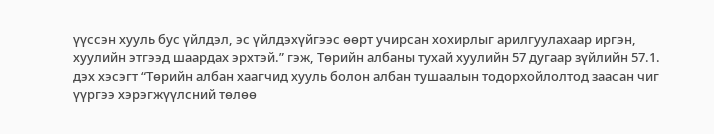үүссэн хууль бус үйлдэл, эс үйлдэхүйгээс өөрт учирсан хохирлыг арилгуулахаар иргэн, хуулийн этгээд шаардах эрхтэй.” гэж, Төрийн албаны тухай хуулийн 57 дугаар зүйлийн 57.1. дэх хэсэгт “Төрийн албан хаагчид хууль болон албан тушаалын тодорхойлолтод заасан чиг үүргээ хэрэгжүүлсний төлөө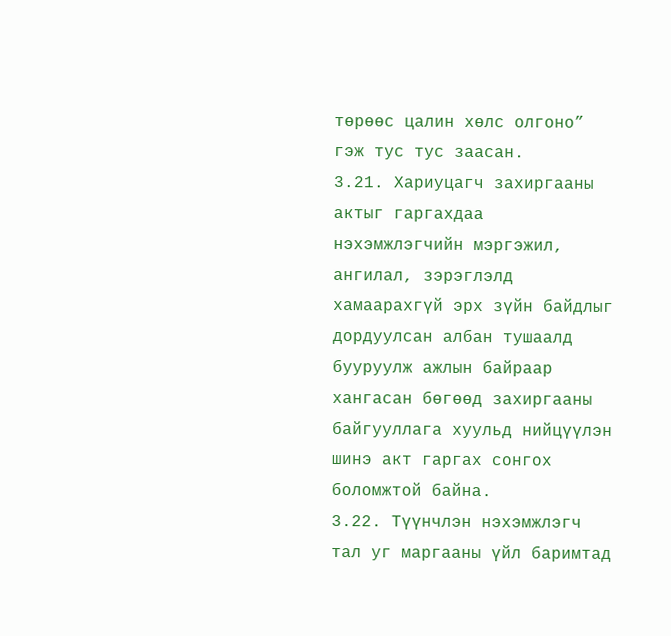төрөөс цалин хөлс олгоно” гэж тус тус заасан.
3.21. Хариуцагч захиргааны актыг гаргахдаа нэхэмжлэгчийн мэргэжил, ангилал, зэрэглэлд хамаарахгүй эрх зүйн байдлыг дордуулсан албан тушаалд бууруулж ажлын байраар хангасан бөгөөд захиргааны байгууллага хуульд нийцүүлэн шинэ акт гаргах сонгох боломжтой байна.
3.22. Түүнчлэн нэхэмжлэгч тал уг маргааны үйл баримтад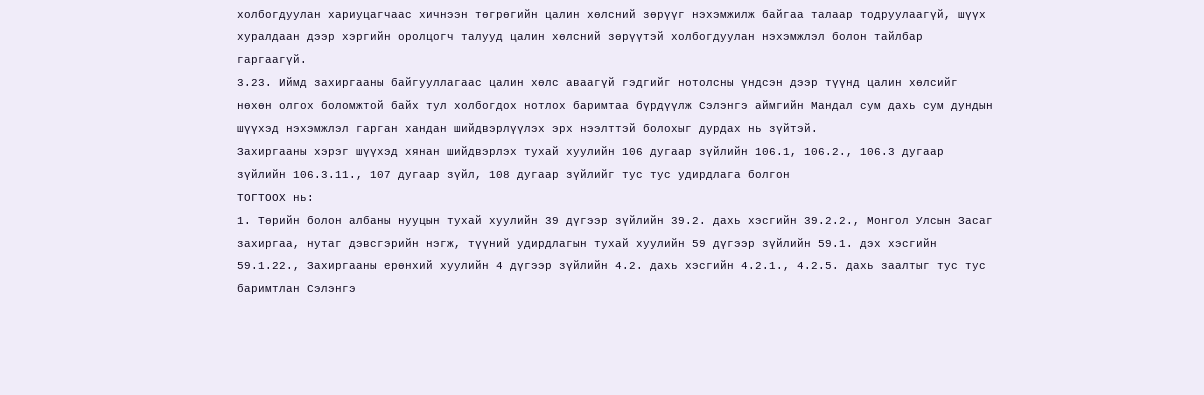холбогдуулан хариуцагчаас хичнээн төгрөгийн цалин хөлсний зөрүүг нэхэмжилж байгаа талаар тодруулаагүй, шүүх хуралдаан дээр хэргийн оролцогч талууд цалин хөлсний зөрүүтэй холбогдуулан нэхэмжлэл болон тайлбар гаргаагүй.
3.23. Иймд захиргааны байгууллагаас цалин хөлс аваагүй гэдгийг нотолсны үндсэн дээр түүнд цалин хөлсийг нөхөн олгох боломжтой байх тул холбогдох нотлох баримтаа бүрдүүлж Сэлэнгэ аймгийн Мандал сум дахь сум дундын шүүхэд нэхэмжлэл гарган хандан шийдвэрлүүлэх эрх нээлттэй болохыг дурдах нь зүйтэй.
Захиргааны хэрэг шүүхэд хянан шийдвэрлэх тухай хуулийн 106 дугаар зүйлийн 106.1, 106.2., 106.3 дугаар зүйлийн 106.3.11., 107 дугаар зүйл, 108 дугаар зүйлийг тус тус удирдлага болгон
ТОГТООХ нь:
1. Төрийн болон албаны нууцын тухай хуулийн 39 дүгээр зүйлийн 39.2. дахь хэсгийн 39.2.2., Монгол Улсын Засаг захиргаа, нутаг дэвсгэрийн нэгж, түүний удирдлагын тухай хуулийн 59 дүгээр зүйлийн 59.1. дэх хэсгийн 59.1.22., Захиргааны ерөнхий хуулийн 4 дүгээр зүйлийн 4.2. дахь хэсгийн 4.2.1., 4.2.5. дахь заалтыг тус тус баримтлан Сэлэнгэ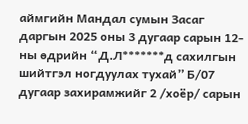аймгийн Мандал сумын Засаг даргын 2025 оны 3 дугаар сарын 12-ны өдрийн “Д.Л*******д сахилгын шийтгэл ногдуулах тухай” Б/07 дугаар захирамжийг 2 /хоёр/ сарын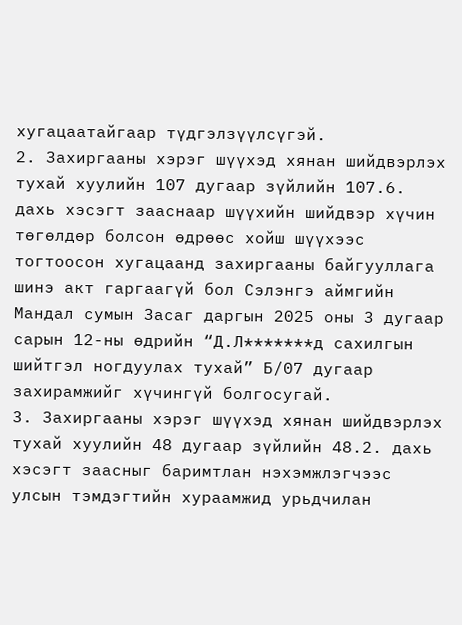хугацаатайгаар түдгэлзүүлсүгэй.
2. Захиргааны хэрэг шүүхэд хянан шийдвэрлэх тухай хуулийн 107 дугаар зүйлийн 107.6. дахь хэсэгт зааснаар шүүхийн шийдвэр хүчин төгөлдөр болсон өдрөөс хойш шүүхээс тогтоосон хугацаанд захиргааны байгууллага шинэ акт гаргаагүй бол Сэлэнгэ аймгийн Мандал сумын Засаг даргын 2025 оны 3 дугаар сарын 12-ны өдрийн “Д.Л*******д сахилгын шийтгэл ногдуулах тухай” Б/07 дугаар захирамжийг хүчингүй болгосугай.
3. Захиргааны хэрэг шүүхэд хянан шийдвэрлэх тухай хуулийн 48 дугаар зүйлийн 48.2. дахь хэсэгт заасныг баримтлан нэхэмжлэгчээс улсын тэмдэгтийн хураамжид урьдчилан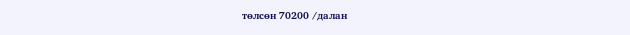төлсөн 70200 /далан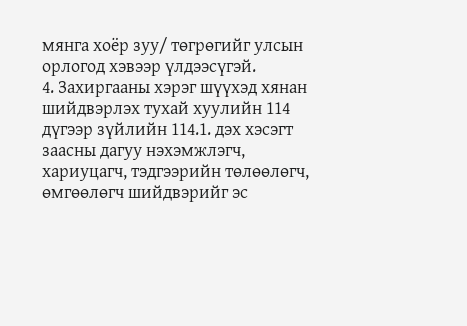мянга хоёр зуу/ төгрөгийг улсын орлогод хэвээр үлдээсүгэй.
4. Захиргааны хэрэг шүүхэд хянан шийдвэрлэх тухай хуулийн 114 дүгээр зүйлийн 114.1. дэх хэсэгт заасны дагуу нэхэмжлэгч, хариуцагч, тэдгээрийн төлөөлөгч, өмгөөлөгч шийдвэрийг эс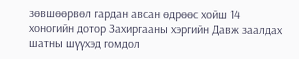зөвшөөрвөл гардан авсан өдрөөс хойш 14 хоногийн дотор Захиргааны хэргийн Давж заалдах шатны шүүхэд гомдол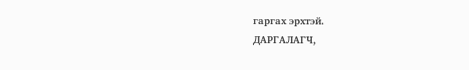гаргах эрхтэй.
ДАРГАЛАГЧ,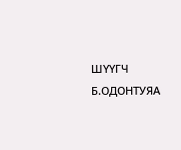ШҮҮГЧ Б.ОДОНТУЯА